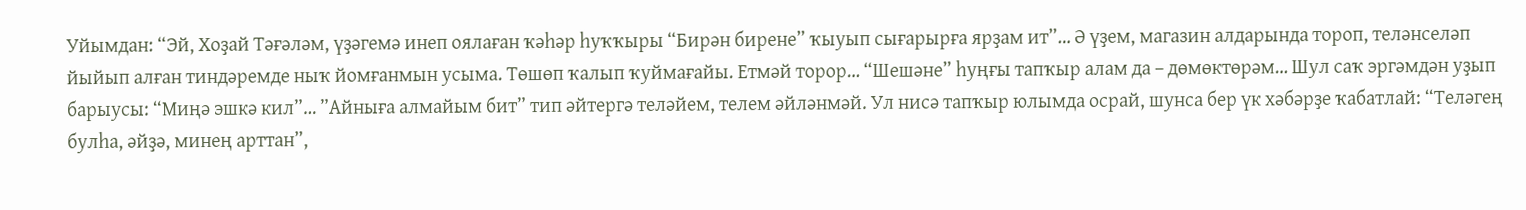Уйымдан: “Эй, Хоҙай Тәғәләм, үҙәгемә инеп оялаған ҡәһәр һуҡҡыры “Бирән бирене” ҡыуып сығарырға ярҙам ит”… Ә үҙем, магазин алдарында тороп, теләнселәп йыйып алған тиндәремде ныҡ йомғанмын усыма. Төшөп ҡалып ҡуймағайы. Етмәй торор… “Шешәне” һуңғы тапҡыр алам да – дөмөктөрәм… Шул саҡ эргәмдән уҙып барыусы: “Миңә эшкә кил”… ”Айныға алмайым бит” тип әйтергә теләйем, телем әйләнмәй. Ул нисә тапҡыр юлымда осрай, шунса бер үк хәбәрҙе ҡабатлай: “Теләгең булһа, әйҙә, минең арттан”,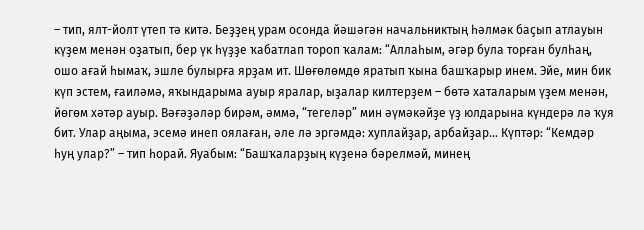– тип, ялт-йолт үтеп тә китә. Беҙҙең урам осонда йәшәгән начальниктың һәлмәк баҫып атлауын күҙем менән оҙатып, бер үк һүҙҙе ҡабатлап тороп ҡалам: “Аллаһым, әгәр була торған булһаң, ошо ағай һымаҡ, эшле булырға ярҙам ит. Шөғөлөмдө яратып ҡына башҡарыр инем. Эйе, мин бик күп эстем, ғаиләмә, яҡындарыма ауыр яралар, ыҙалар килтерҙем – бөтә хаталарым үҙем менән, йөгөм хәтәр ауыр. Вәғәҙәләр бирәм, әммә, “тегеләр” мин әүмәкәйҙе үҙ юлдарына күндерә лә ҡуя бит. Улар аңыма, эсемә инеп оялаған, әле лә эргәмдә: хуплайҙар, арбайҙар… Күптәр: “Кемдәр һуң улар?” – тип һорай. Яуабым: “Башҡаларҙың күҙенә бәрелмәй, минең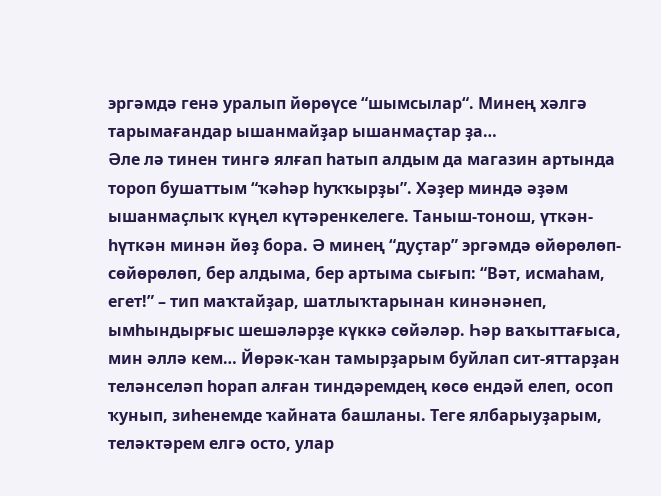эргәмдә генә уралып йөрөүсе “шымсылар“. Минең хәлгә тарымағандар ышанмайҙар ышанмаҫтар ҙа…
Әле лә тинен тингә ялғап һатып алдым да магазин артында тороп бушаттым “ҡәһәр һуҡҡырҙы”. Хәҙер миндә әҙәм ышанмаҫлыҡ күңел күтәренкелеге. Таныш-тонош, үткән-һүткән минән йөҙ бора. Ә минең “дуҫтар” эргәмдә өйөрөлөп-сөйөрөлөп, бер алдыма, бер артыма сығып: “Вәт, исмаһам, егет!” – тип маҡтайҙар, шатлыҡтарынан кинәнәнеп, ымһындырғыс шешәләрҙе күккә сөйәләр. Һәр ваҡыттағыса, мин әллә кем… Йөрәк-ҡан тамырҙарым буйлап сит-яттарҙан теләнселәп һорап алған тиндәремдең көсө ендәй елеп, осоп ҡунып, зиһенемде ҡайната башланы. Теге ялбарыуҙарым, теләктәрем елгә осто, улар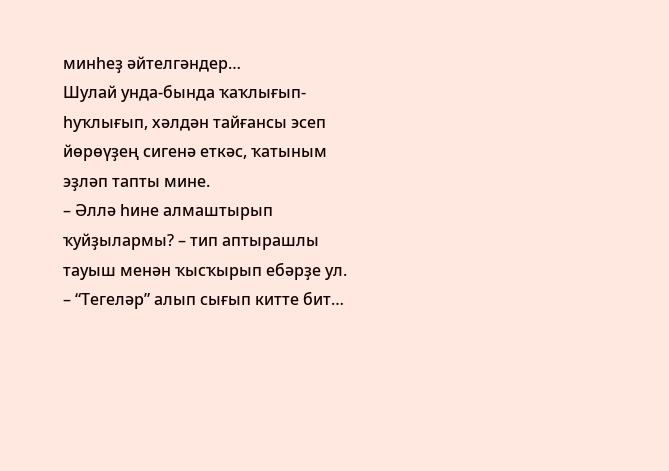минһеҙ әйтелгәндер…
Шулай унда-бында ҡаҡлығып-һуҡлығып, хәлдән тайғансы эсеп йөрөүҙең сигенә еткәс, ҡатыным эҙләп тапты мине.
– Әллә һине алмаштырып ҡуйҙылармы? – тип аптырашлы тауыш менән ҡысҡырып ебәрҙе ул.
– “Тегеләр” алып сығып китте бит…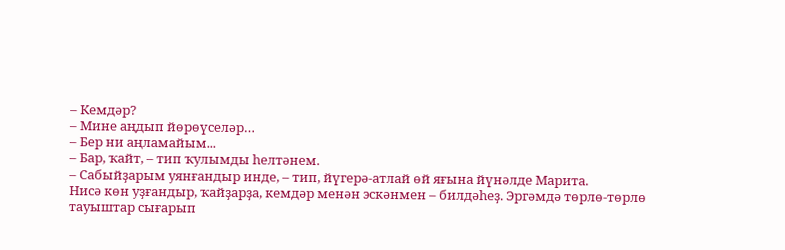– Кемдәр?
– Мине аңдып йөрөүселәр…
– Бер ни аңламайым...
– Бар, ҡайт, – тип ҡулымды һелтәнем.
– Сабыйҙарым уянғандыр инде, – тип, йүгерә-атлай өй яғына йүнәлде Марита.
Нисә көн уҙғандыр, ҡайҙарҙа, кемдәр менән эскәнмен – билдәһеҙ. Эргәмдә төрлө-төрлө тауыштар сығарып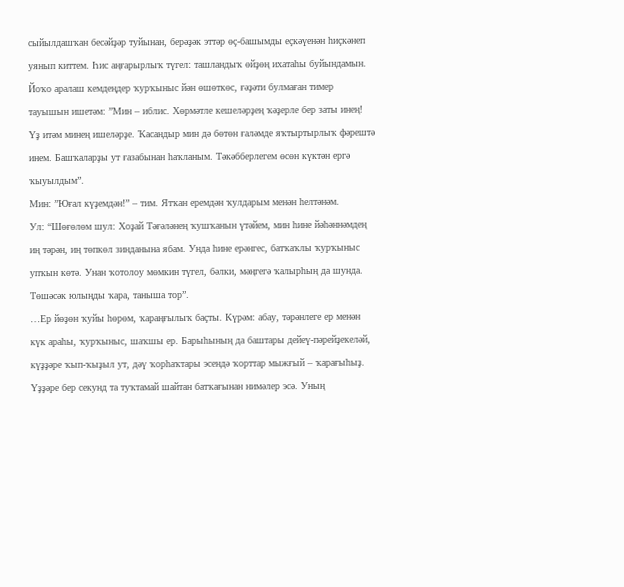сыйылдашҡан бесәйҙәр туйынан, берәҙәк эттәр өҫ-башымды еҫкәүенән һиҫкәнеп уянып киттем. Һис аңғарырлыҡ түгел: ташландыҡ өйҙөң ихатаһы буйындамын. Йоҡо аралаш кемдеңдер ҡурҡыныс йән өшөткөс, ғәҙәти булмаған тимер тауышын ишетәм: ”Мин – иблис. Хөрмәтле кешеләрҙең ҡәҙерле бер заты инең! Үҙ итәм минең ишеләрҙе. Ҡасандыр мин дә бөтөн ғаләмде яҡтыртырлыҡ фәрештә инем. Башҡаларҙы ут ғазабынан һаҡланым. Тәкәбберлегем өсөн күктән ергә ҡыуылдым”.
Мин: ”Юғал күҙемдән!” – тим. Ятҡан еремдән ҡулдарым менән һелтәнәм.
Ул: “Шөғөлөм шул: Хоҙай Тәғәләнең ҡушҡанын үтәйем, мин һине йәһәннәмдең иң тәрән, иң төпкөл зинданына ябам. Унда һине ерәнгес, батҡаҡлы ҡурҡыныс упҡын көтә. Унан ҡотолоу мөмкин түгел, бәлки, мәңгегә ҡалырһың да шунда. Төшәсәк юлыңды ҡара, таныша тор”.
…Ер йөҙөн ҡуйы һөрөм, ҡараңғылыҡ баҫты. Күрәм: абау, тәрәнлеге ер менән күк араһы, ҡурҡыныс, шаҡшы ер. Барыһының да баштары дейеү-пәрейҙекеләй, күҙҙәре ҡып-ҡыҙыл ут, дәү ҡорһаҡтары эсендә ҡорттар мыжғый – ҡарағыһыҙ. Үҙҙәре бер секунд та туҡтамай шайтан батҡағынан нимәлер эсә. Уның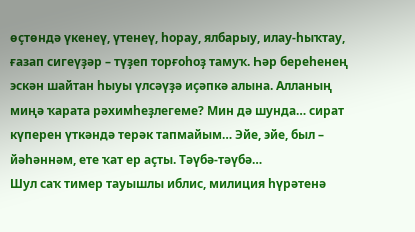өҫтөндә үкенеү, үтенеү, һорау, ялбарыу, илау-һыҡтау, ғазап сигеүҙәр – түҙеп торғоһоҙ тамуҡ. Һәр береһенең эскән шайтан һыуы үлсәүҙә иҫәпкә алына. Алланың миңә ҡарата рәхимһеҙлегеме? Мин дә шунда… сират күперен үткәндә терәк тапмайым… Эйе, эйе, был – йәһәннәм, ете ҡат ер аҫты. Тәүбә-тәүбә…
Шул саҡ тимер тауышлы иблис, милиция һүрәтенә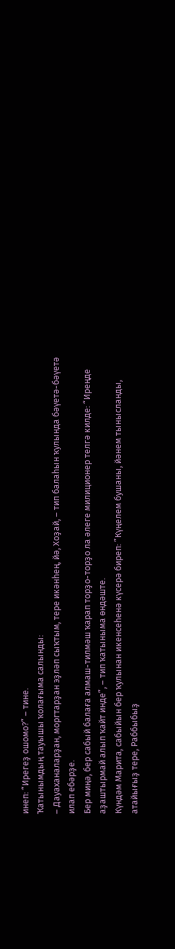инеп: “Ирегеҙ ошомо?” – тине.
Ҡатынымдың тауышы ҡолағыма салынды:
– Дауаханаларҙан, моргтарҙан эҙләп сыҡтым, тере икәнһең, йә, Хоҙай, – тип балаһын ҡулында бәүетә-бәүетә илап ебәрҙе.
Бер миңә, бер сабый балаға алмаш-тилмәш ҡарап торҙо-торҙо ла әлеге милиционер телгә килде: “Иреңде аҙаштырмай алып ҡайт инде”, – тип ҡатыныма өндәште.
Күндәм Марита, сабыйын бер ҡулынан икенсеһенә күсерә биреп: ”Күңелем бушаны, йәнем тынысланды, атайығыҙ тере, Раббыбыҙ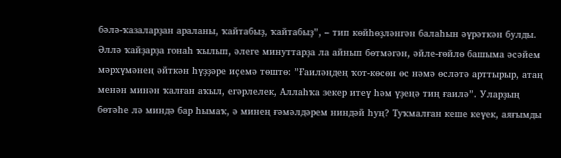бәлә-ҡазаларҙан араланы, ҡайтабыҙ, ҡайтабыҙ”, – тип көйһөҙләнгән балаһын әүрәткән булды.
Әллә ҡайҙарҙа гонаһ ҡылып, әлеге минуттарҙа ла айнып бөтмәгән, әйле-ғөйлө башыма әсәйем мәрхүмәнең әйткән һүҙҙәре иҫемә төштө: ”Ғаиләңдең ҡот-көсөн өс нәмә өсләтә арттырыр, атаң менән минән ҡалған аҡыл, егәрлелек, Аллаһҡа зекер итеү һәм үҙеңә тиң ғаилә”. Уларҙың бөтәһе лә миндә бар һымаҡ, ә минең ғәмәлдәрем ниндәй һуң? Туҡмалған кеше кеүек, аяғымды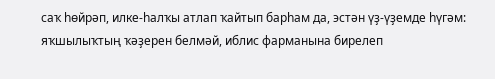саҡ һөйрәп, илке-һалҡы атлап ҡайтып барһам да, эстән үҙ-үҙемде һүгәм: яҡшылыҡтың ҡәҙерен белмәй, иблис фарманына бирелеп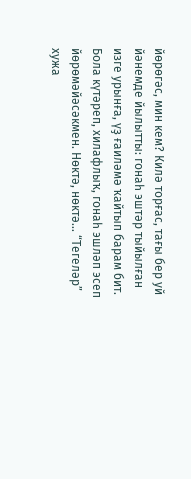йөрөгәс, мин кем? Килә торғас, тағы бер уй йәнемде йылытты: гонаһ эштәр тыйылған изге урынға, үҙ ғаиләмә ҡайтып барам бит. Бола күтәреп, хилафлыҡ, гонаһ эшләп эсеп йөрөмәйәсәкмен. Нөктә, нөктә… “Тегеләр” хужа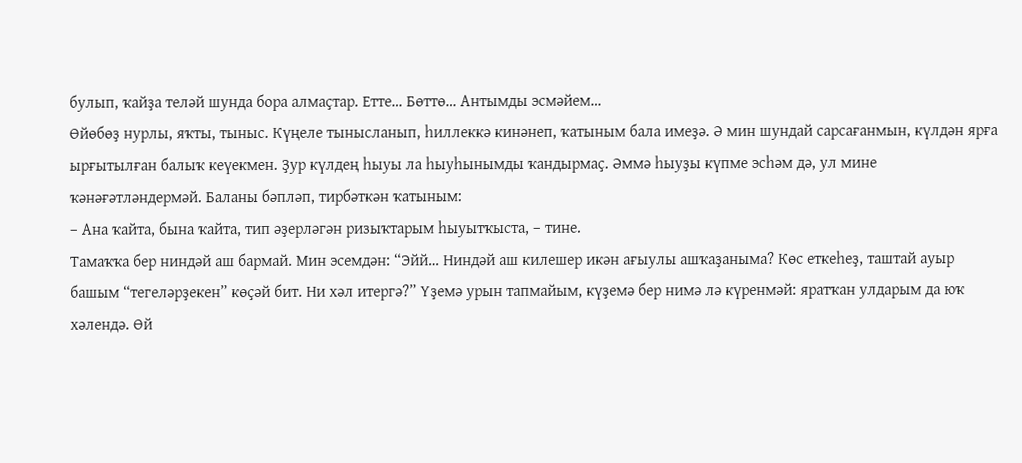булып, ҡайҙа теләй шунда бора алмаҫтар. Етте… Бөттө… Антымды эсмәйем…
Өйөбөҙ нурлы, яҡты, тыныс. Күңеле тынысланып, һиллеккә кинәнеп, ҡатыным бала имеҙә. Ә мин шундай сарсағанмын, күлдән ярға ырғытылған балыҡ кеүекмен. Ҙур күлдең һыуы ла һыуһынымды ҡандырмаҫ. Әммә һыуҙы күпме эсһәм дә, ул мине ҡәнәғәтләндермәй. Баланы бәпләп, тирбәткән ҡатыным:
– Ана ҡайта, бына ҡайта, тип әҙерләгән ризыҡтарым һыуытҡыста, – тине.
Тамаҡҡа бер ниндәй аш бармай. Мин эсемдән: “Эйй… Ниндәй аш килешер икән ағыулы ашҡаҙаныма? Көс еткеһеҙ, таштай ауыр башым “тегеләрҙекен” көҫәй бит. Ни хәл итергә?” Үҙемә урын тапмайым, күҙемә бер нимә лә күренмәй: яратҡан улдарым да юҡ хәлендә. Өй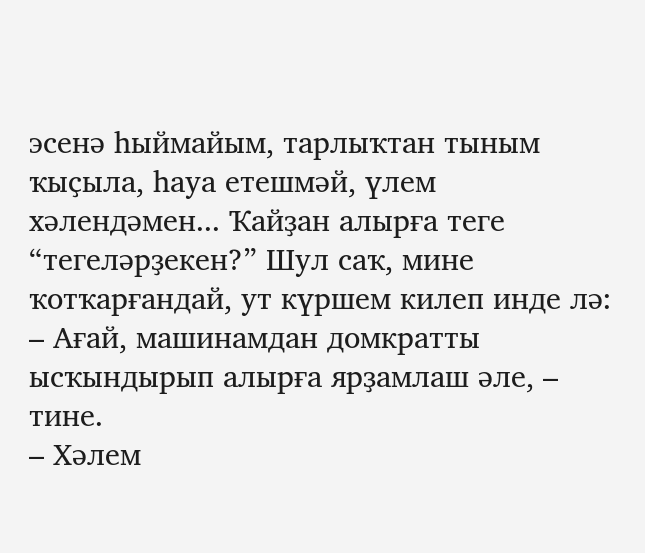эсенә һыймайым, тарлыҡтан тыным ҡыҫыла, һауа етешмәй, үлем хәлендәмен... Ҡайҙан алырға теге “тегеләрҙекен?” Шул саҡ, мине ҡотҡарғандай, ут күршем килеп инде лә:
– Ағай, машинамдан домкратты ысҡындырып алырға ярҙамлаш әле, – тине.
– Хәлем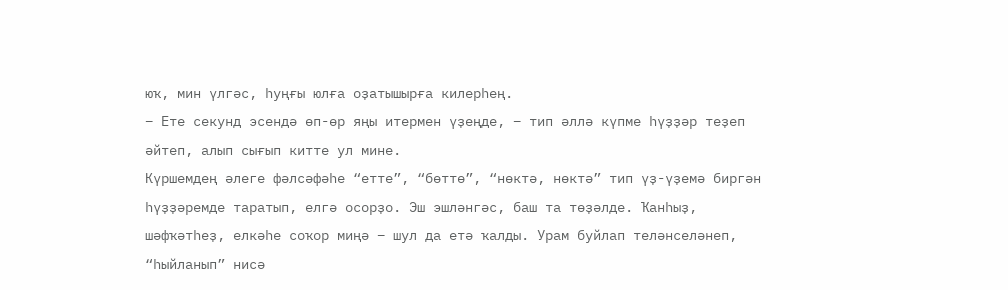юҡ, мин үлгәс, һуңғы юлға оҙатышырға килерһең.
– Ете секунд эсендә өп-өр яңы итермен үҙеңде, – тип әллә күпме һүҙҙәр теҙеп әйтеп, алып сығып китте ул мине.
Күршемдең әлеге фәлсәфәһе “етте”, “бөттө”, “нөктә, нөктә” тип үҙ-үҙемә биргән һүҙҙәремде таратып, елгә осорҙо. Эш эшләнгәс, баш та төҙәлде. Ҡанһыҙ, шәфҡәтһеҙ, елкәһе соҡор миңә – шул да етә ҡалды. Урам буйлап теләнселәнеп, “һыйланып” нисә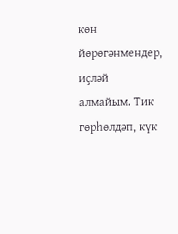көн йөрөгәнмендер, иҫләй алмайым. Тик гөрһөлдәп, күк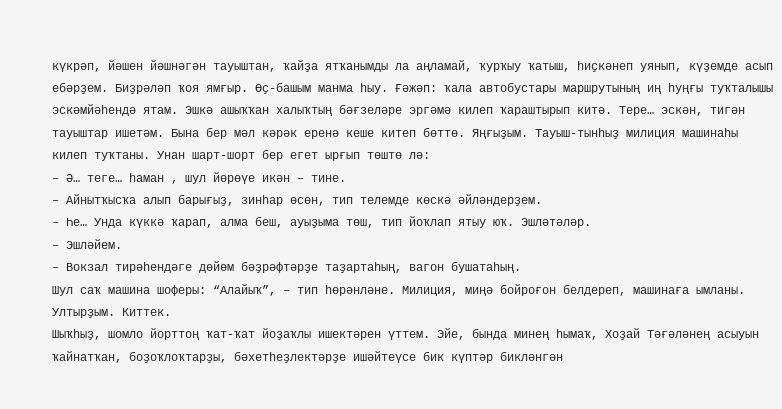күкрәп, йәшен йәшнәгән тауыштан, ҡайҙа ятҡанымды ла аңламай, ҡурҡыу ҡатыш, һиҫкәнеп уянып, күҙемде асып ебәрҙем. Биҙрәләп ҡоя ямғыр. Өҫ-башым манма һыу. Ғәжәп: ҡала автобустары маршрутының иң һуңғы туҡталышы эскәмйәһендә ятам. Эшкә ашыҡҡан халыҡтың бәғзеләре эргәмә килеп ҡараштырып китә. Тере… эскән, тигән тауыштар ишетәм. Бына бер мәл кәрәк еренә кеше китеп бөттө. Яңғыҙым. Тауыш-тынһыҙ милиция машинаһы килеп туҡтаны. Унан шарт-шорт бер егет ырғып төштө лә:
– Ә… теге… һаман , шул йөрөүе икән – тине.
– Айнытҡысҡа алып барығыҙ, зинһар өсөн, тип телемде көскә әйләндерҙем.
– Һе… Унда күккә ҡарап, алма беш, ауыҙыма төш, тип йоҡлап ятыу юҡ. Эшләтәләр.
– Эшләйем.
– Вокзал тирәһендәге дөйөм бәҙрәфтәрҙе таҙартаһың, вагон бушатаһың.
Шул саҡ машина шоферы: “Алайыҡ”, – тип һөрәнләне. Милиция, миңә бойроғон белдереп, машинаға ымланы. Ултырҙым. Киттек.
Шыҡһыҙ, шомло йорттоң ҡат-ҡат йоҙаҡлы ишектәрен үттем. Эйе, бында минең һымаҡ, Хоҙай Тәғәләнең асыуын ҡайнатҡан, боҙоҡлоҡтарҙы, бәхетһеҙлектәрҙе ишәйтеүсе бик күптәр бикләнгән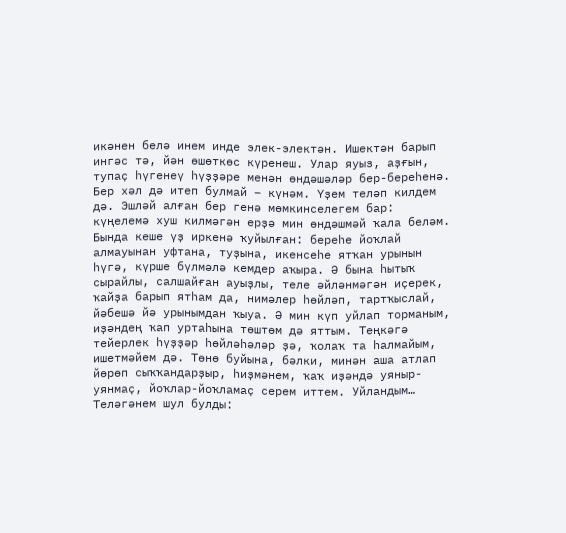икәнен белә инем инде элек-электән. Ишектән барып ингәс тә, йән өшөткөс күренеш. Улар яуыз, аҙғын, тупаҫ һүгенеү һүҙҙәре менән өндәшәләр бер-береһенә. Бер хәл дә итеп булмай – күнәм. Үҙем теләп килдем дә. Эшләй алған бер генә мөмкинселегем бар: күңелемә хуш килмәгән ерҙә мин өндәшмәй ҡала беләм. Бында кеше үҙ иркенә ҡуйылған: береһе йоҡлай алмауынан уфтана, туҙына, икенсеһе ятҡан урынын һүгә, күрше бүлмәлә кемдер аҡыра. Ә бына һытыҡ сырайлы, салшайған ауыҙлы, теле әйләнмәгән иҫерек, ҡайҙа барып ятһам да, нимәлер һөйләп, тартҡыслай, йәбешә йә урынымдан ҡыуа. Ә мин күп уйлап торманым, иҙәндең ҡап уртаһына төштөм дә яттым. Теңкәгә тейерлек һүҙҙәр һөйләһәләр ҙә, ҡолаҡ та һалмайым, ишетмәйем дә. Төнө буйына, бәлки, минән аша атлап йөрөп сыҡҡандарҙыр, һиҙмәнем, ҡаҡ иҙәндә уяныр-уянмаҫ, йоҡлар-йоҡламаҫ серем иттем. Уйландым… Теләгәнем шул булды: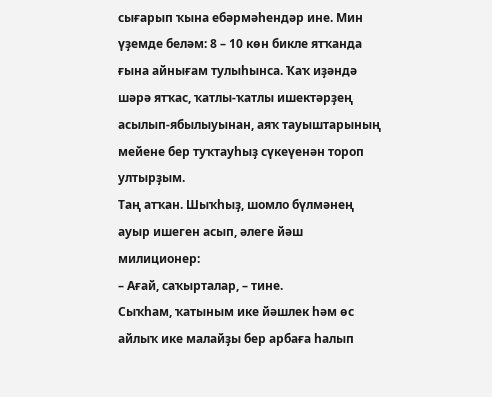сығарып ҡына ебәрмәһендәр ине. Мин үҙемде беләм: 8 – 10 көн бикле ятҡанда ғына айнығам тулыһынса. Ҡаҡ иҙәндә шәрә ятҡас, ҡатлы-ҡатлы ишектәрҙең асылып-ябылыуынан, аяҡ тауыштарының мейене бер туҡтауһыҙ сүкеүенән тороп ултырҙым.
Таң атҡан. Шыҡһыҙ, шомло бүлмәнең ауыр ишеген асып, әлеге йәш милиционер:
– Ағай, саҡырталар, – тине.
Сыҡһам, ҡатыным ике йәшлек һәм өс айлыҡ ике малайҙы бер арбаға һалып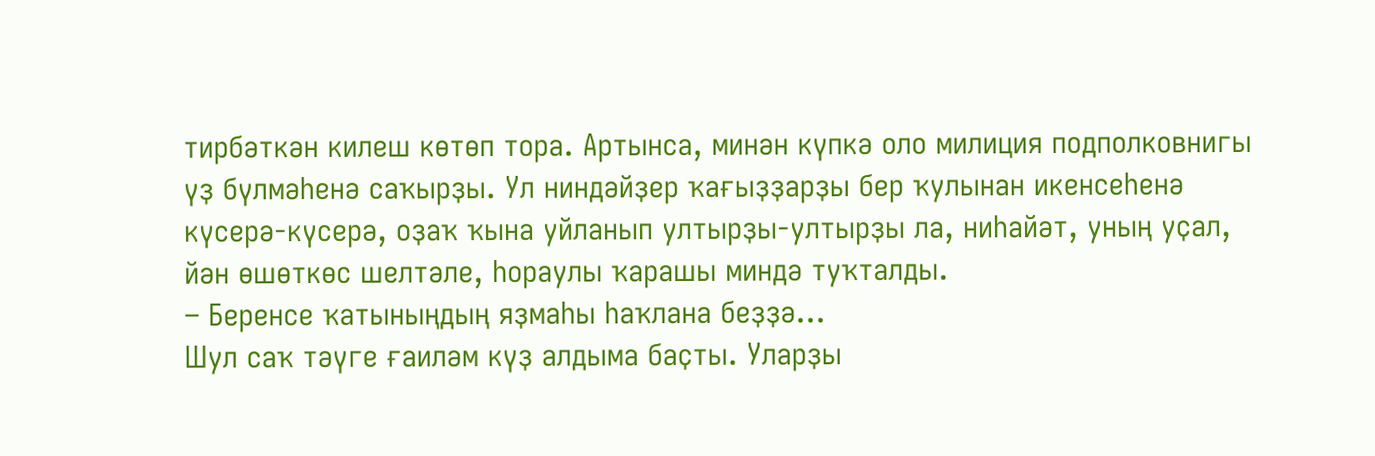тирбәткән килеш көтөп тора. Артынса, минән күпкә оло милиция подполковнигы үҙ бүлмәһенә саҡырҙы. Ул ниндәйҙер ҡағыҙҙарҙы бер ҡулынан икенсеһенә күсерә-күсерә, оҙаҡ ҡына уйланып ултырҙы-ултырҙы ла, ниһайәт, уның уҫал, йән өшөткөс шелтәле, һораулы ҡарашы миндә туҡталды.
– Беренсе ҡатыныңдың яҙмаһы һаҡлана беҙҙә…
Шул саҡ тәүге ғаиләм күҙ алдыма баҫты. Уларҙы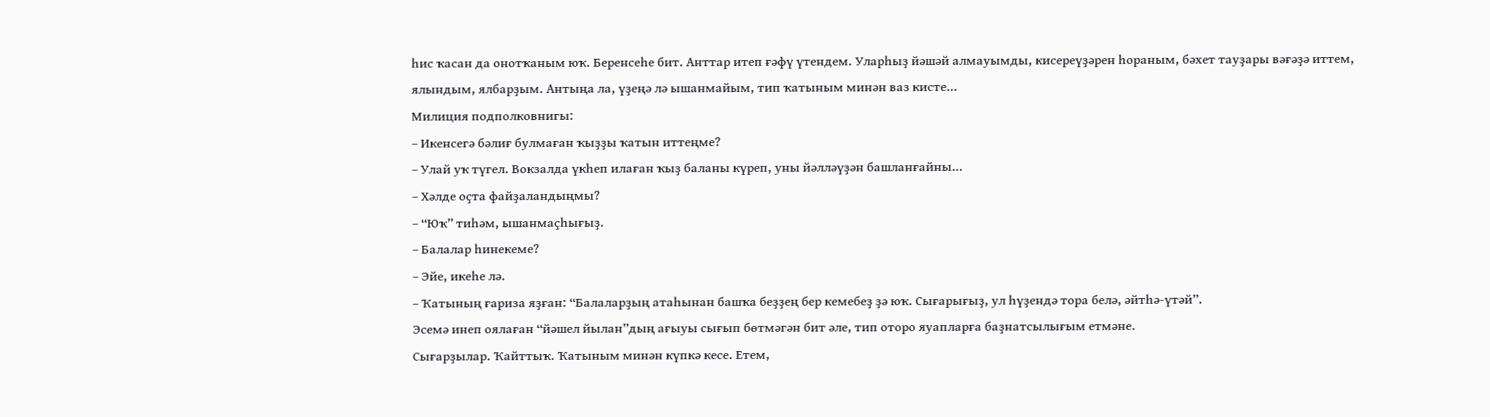һис ҡасан да онотҡаным юҡ. Беренсеһе бит. Анттар итеп ғәфү үтендем. Уларһыҙ йәшәй алмауымды, кисереүҙәрен һораным, бәхет тауҙары вәғәҙә иттем, ялындым, ялбарҙым. Антыңа ла, үҙеңә лә ышанмайым, тип ҡатыным минән ваз кисте…
Милиция подполковнигы:
– Икенсегә бәлиғ булмаған ҡыҙҙы ҡатын иттеңме?
– Улай уҡ түгел. Вокзалда үкһеп илаған ҡыҙ баланы күреп, уны йәлләүҙән башланғайны…
– Хәлде оҫта файҙаландыңмы?
– “Юҡ” тиһәм, ышанмаҫһығыҙ.
– Балалар һинекеме?
– Эйе, икеһе лә.
– Ҡатының ғариза яҙған: “Балаларҙың атаһынан башҡа беҙҙең бер кемебеҙ ҙә юҡ. Сығарығыҙ, ул һүҙендә тора белә, әйтһә-үтәй”.
Эсемә инеп оялаған “йәшел йылан”дың ағыуы сығып бөтмәгән бит әле, тип оторо яуапларға баҙнатсылығым етмәне.
Сығарҙылар. Ҡайттыҡ. Ҡатыным минән күпкә кесе. Етем,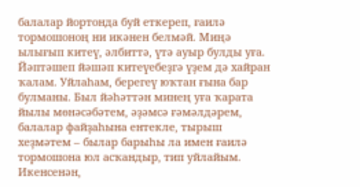балалар йортонда буй еткереп, ғаилә тормошоноң ни икәнен белмәй. Миңә ылығып китеү, әлбиттә, үтә ауыр булды уға. Йәптәшеп йәшәп китеүебеҙгә үҙем дә хайран ҡалам. Уйлаһам, берегеү юҡтан ғына бар булманы. Был йәһәттән минең уға ҡарата йылы мөнәсәбәтем, әҙәмсә ғәмәлдәрем, балалар файҙаһына ентекле, тырыш хеҙмәтем – былар барыһы ла имен ғаилә тормошона юл асҡандыр, тип уйлайым. Икенсенән,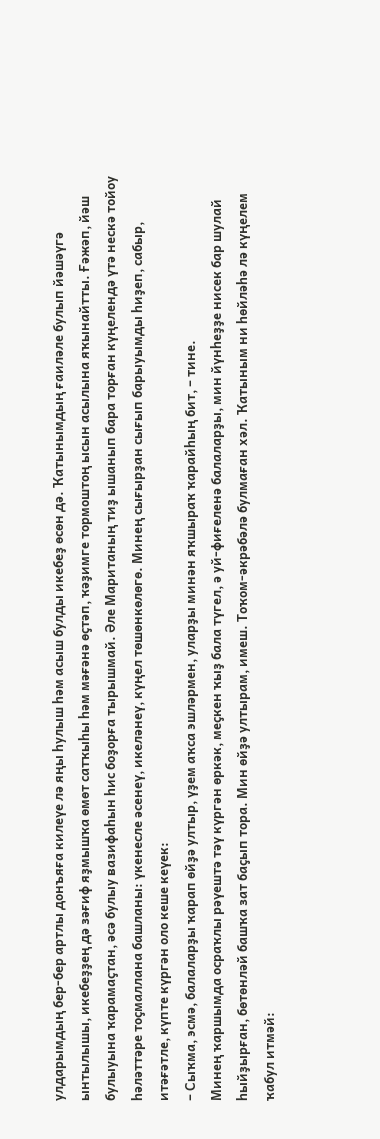улдарымдың бер-бер артлы донъяға килеүе лә яңы һулыш һәм асыш булды икебеҙ өсөн дә. Ҡатынымдың ғаиләле булып йәшәүгә ынтылышы, икебеҙҙең дә зәғиф яҙмышҡа өмөт сатҡыһы һәм мәғәнә өҫтәп, ҡәҙимге тормоштоң ысын асылына яҡынайтты. Ғәжәп, йәш булыуына ҡарамаҫтан, әсә булыу вазифаһын һис боҙорға тырышмай. Әле Маританың тиҙ ышанып бара торған күңелендә үтә нескә тойоу һәләттәре тоҫмаллана башланы: үкенесле әсенеү, икеләнеү, күңел төшөнкөлөгө. Минең сығырҙан сығып барыуымды һиҙеп, сабыр, итәғәтле, күпте күргән оло кеше кеүек:
– Сыҡма, эсмә, балаларҙы ҡарап өйҙә ултыр, үҙем аҡса эшләрмен, уларҙы минән яҡшыраҡ ҡарайһың бит, – тине.
Минең ҡаршымда осраҡлы рәүештә тәү күргән өркәк, меҫкен ҡыҙ бала түгел, ә уй-фиғеленә балаларҙы, мин йүнһеҙҙе нисек бар шулай һыйҙырған, бөтөнләй башҡа зат баҫып тора. Мин өйҙә ултырам, имеш. Тоҡом-әкрәбәлә булмаған хәл. Ҡатыным ни һөйләһә лә күңелем ҡабул итмәй: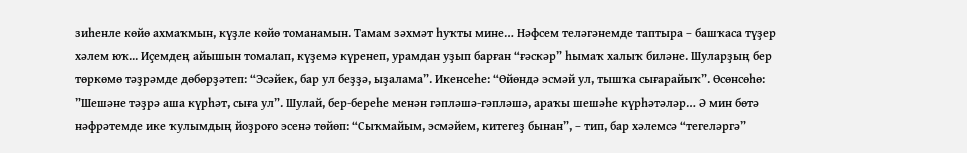зиһенле көйө ахмаҡмын, күҙле көйө томанамын. Тамам зәхмәт һуҡты мине… Нәфсем теләгәнемде таптыра – башҡаса түҙер хәлем юҡ... Иҫемдең айышын томалап, күҙемә күренеп, урамдан уҙып барған “ғәскәр” һымаҡ халыҡ биләне. Шуларҙың бер төркөмө тәҙрәмде дөбөрҙәтеп: “Эсәйек, бар ул беҙҙә, ыҙалама”. Икенсеһе: “Өйөндә эсмәй ул, тышҡа сығарайыҡ”. Өсөнсөһө: ”Шешәне тәҙрә аша күрһәт, сыға ул”. Шулай, бер-береһе менән гәпләшә-гәпләшә, араҡы шешәһе күрһәтәләр… Ә мин бөтә нәфрәтемде ике ҡулымдың йоҙроғо эсенә төйөп: “Сыҡмайым, эсмәйем, китегеҙ бынан”, – тип, бар хәлемсә “тегеләргә”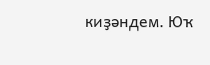киҙәндем. Юҡ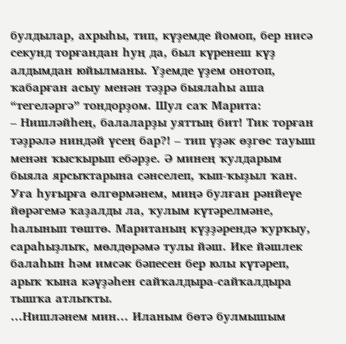булдылар, ахрыһы, тип, күҙемде йомоп, бер нисә секунд торғандан һуң да, был күренеш күҙ алдымдан юйылманы. Үҙемде үҙем онотоп, ҡабарған асыу менән тәҙрә быялаһы аша “тегеләргә” тондорҙом. Шул саҡ Марита:
– Нишләйһең, балаларҙы уяттың бит! Тик торған тәҙрәлә ниндәй үсең бар?! – тип үҙәк өҙгөс тауыш менән ҡысҡырып ебәрҙе. Ә минең ҡулдарым быяла ярсыҡтарына сәнселеп, ҡып-ҡыҙыл ҡан. Уға һуғырға өлгөрмәнем, миңә булған рәнйеүе йөрәгемә ҡаҙалды ла, ҡулым күтәрелмәне, һалынып төштө. Маританың күҙҙәрендә ҡурҡыу, сараһыҙлыҡ, мөлдөрәмә тулы йәш. Ике йәшлек балаһын һәм имсәк бәпесен бер юлы күтәреп, арыҡ ҡына кәүҙәһен сайҡалдыра-сайҡалдыра тышҡа атлыҡты.
…Нишләнем мин... Иланым бөтә булмышым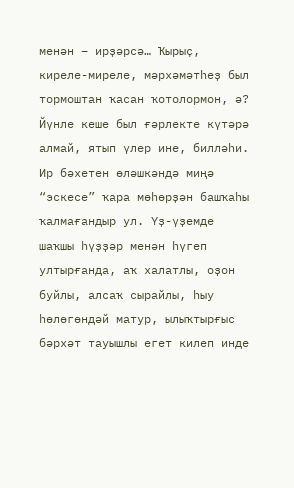менән – ирҙәрсә… Ҡырыҫ, киреле-миреле, мәрхәмәтһеҙ был тормоштан ҡасан ҡотолормон, ә? Йүнле кеше был ғәрлекте күтәрә алмай, ятып үлер ине, билләһи. Ир бәхетен өләшкәндә миңә “эскесе” ҡара мөһөрҙән башҡаһы ҡалмағандыр ул. Үҙ-үҙемде шаҡшы һүҙҙәр менән һүгеп ултырғанда, аҡ халатлы, оҙон буйлы, алсаҡ сырайлы, һыу һөлөгөндәй матур, ылыҡтырғыс бәрхәт тауышлы егет килеп инде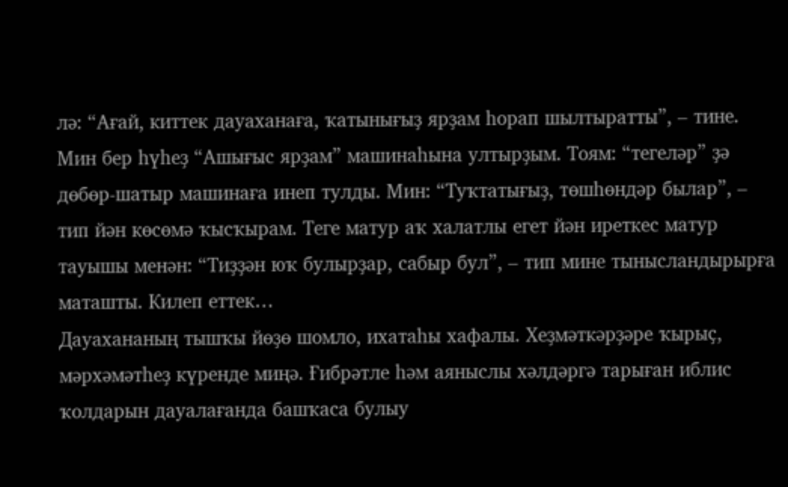лә: “Ағай, киттек дауаханаға, ҡатынығыҙ ярҙам һорап шылтыратты”, – тине. Мин бер һүһеҙ “Ашығыс ярҙам” машинаһына ултырҙым. Тоям: “тегеләр” ҙә дөбөр-шатыр машинаға инеп тулды. Мин: “Туҡтатығыҙ, төшһөндәр былар”, – тип йән көсөмә ҡысҡырам. Теге матур аҡ халатлы егет йән иреткес матур тауышы менән: “Тиҙҙән юҡ булырҙар, сабыр бул”, – тип мине тынысландырырға маташты. Килеп еттек…
Дауахананың тышҡы йөҙө шомло, ихатаһы хафалы. Хеҙмәткәрҙәре ҡырыҫ, мәрхәмәтһеҙ күренде миңә. Ғибрәтле һәм аяныслы хәлдәргә тарыған иблис ҡолдарын дауалағанда башҡаса булыу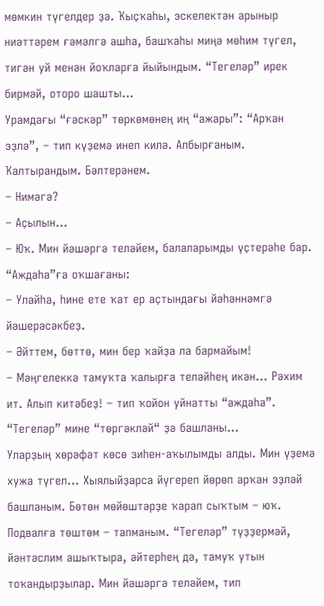мөмкин түгелдер ҙә. Ҡыҫҡаһы, эскелектән арыныр ниәттәрем ғәмәлгә ашһа, башҡаһы миңә мөһим түгел, тигән уй менән йоҡларға йыйындым. “Тегеләр” ирек бирмәй, оторо шашты…
Урамдағы “ғәскәр” төркөмөнең иң “ажары”: “Арҡан эҙлә”, – тип күҙемә инеп килә. Албырғаным. Ҡалтырандым. Бәлтерәнем.
– Нимәгә?
– Аҫылын…
– Юҡ. Мин йәшәргә теләйем, балаларымды үҫтерәһе бар.
“Аждаһа”ға оҡшағаны:
– Улайһа, һине ете ҡат ер аҫтындағы йәһәннәмгә йәшерәсәкбеҙ.
– Әйттем, бөттө, мин бер ҡайҙа ла бармайым!
– Мәңгелеккә тамуҡта ҡалырға теләйһең икән… Рәхим ит. Алып китәбеҙ! – тип ҡойон уйнатты “аждаһа”. “Тегеләр” мине “төргәкләй“ ҙә башланы…
Уларҙың хөрәфәт көсө зиһен-аҡылымды алды. Мин үҙемә хужа түгел… Хыялыйҙарса йүгереп йөрөп арҡан эҙләй башланым. Бөтөн мөйөштәрҙе ҡарап сыҡтым – юҡ. Подвалға төштөм – тапманым. “Тегеләр” түҙҙермәй, йәнтәслим ашыҡтыра, әйтерһең дә, тамуҡ утын тоҡандырҙылар. Мин йәшәргә теләйем, тип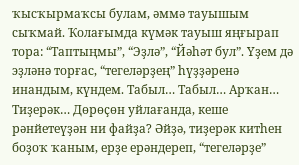ҡысҡырмаҡсы булам, әммә тауышым сыҡмай. Ҡолағымда күмәк тауыш яңғырап тора: “Таптыңмы”, “Эҙлә”, “Йәһәт бул”. Үҙем дә эҙләнә торғас, “тегеләрҙең” һүҙҙәренә инандым, күндем. Табыл… Табыл… Арҡан… Тиҙерәк… Дөрөҫөн уйлағанда, кеше рәнйетеүҙән ни файҙа? Әйҙә, тиҙерәк китһен боҙоҡ ҡаным, ерҙе ерәндереп, “тегеләрҙе”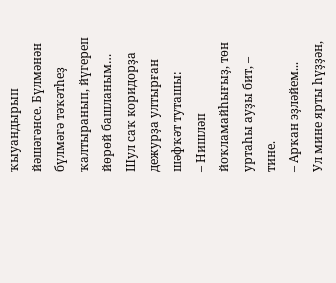ҡыуандырып йәшәгәнсе. Бүлмәнән бүлмәгә тәҡәтһеҙ ҡалтыранып, йүгереп йөрөй башланым…
Шул саҡ коридорҙа дежурҙа ултырған шәфҡәт туташы:
– Нишләп йоҡламайһығыҙ, төн уртаһы ауҙы бит, – тине.
– Арҡан эҙләйем...
Ул мине ярты һүҙҙән,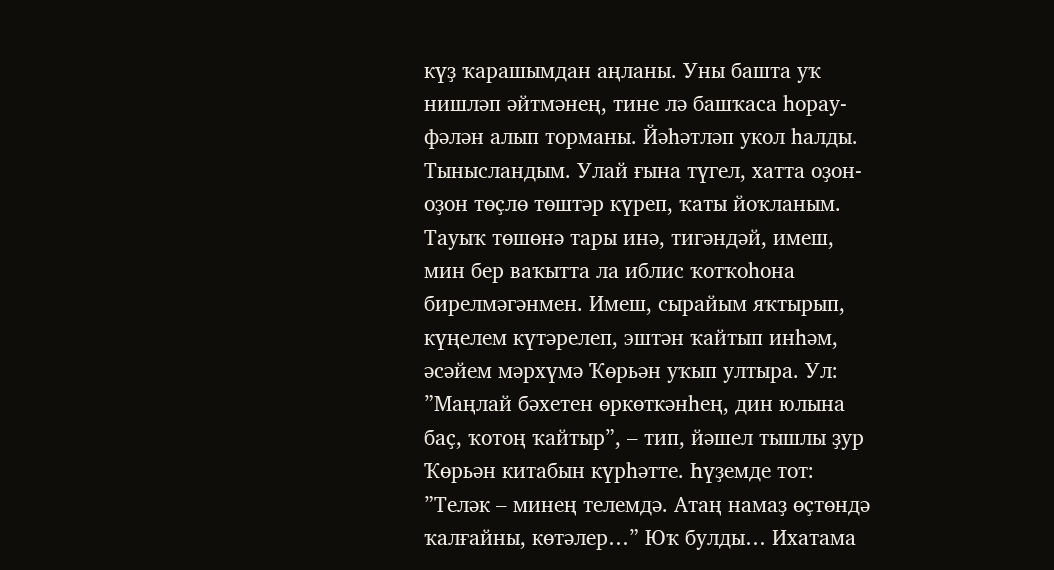күҙ ҡарашымдан аңланы. Уны башта уҡ нишләп әйтмәнең, тине лә башҡаса һорау-фәлән алып торманы. Йәһәтләп укол һалды. Тынысландым. Улай ғына түгел, хатта оҙон-оҙон төҫлө төштәр күреп, ҡаты йоҡланым. Тауыҡ төшөнә тары инә, тигәндәй, имеш, мин бер ваҡытта ла иблис ҡотҡоһона бирелмәгәнмен. Имеш, сырайым яҡтырып, күңелем күтәрелеп, эштән ҡайтып инһәм, әсәйем мәрхүмә Ҡөрьән уҡып ултыра. Ул: ”Маңлай бәхетен өркөткәнһең, дин юлына баҫ, ҡотоң ҡайтыр”, – тип, йәшел тышлы ҙур Ҡөрьән китабын күрһәтте. Һүҙемде тот: ”Теләк – минең телемдә. Атаң намаҙ өҫтөндә ҡалғайны, көтәлер…” Юҡ булды… Ихатама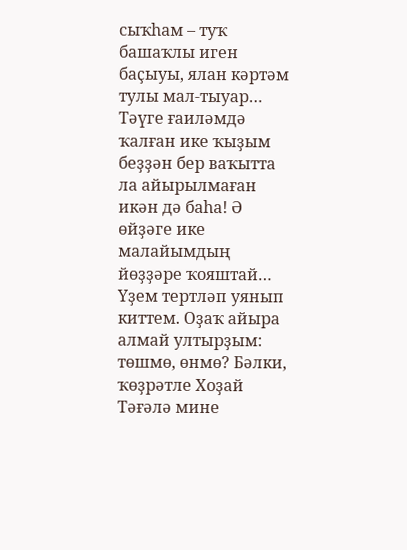сыҡһам – туҡ башаҡлы иген баҫыуы, ялан кәртәм тулы мал-тыуар… Тәүге ғаиләмдә ҡалған ике ҡыҙым беҙҙән бер ваҡытта ла айырылмаған икән дә баһа! Ә өйҙәге ике малайымдың йөҙҙәре ҡояштай… Үҙем тертләп уянып киттем. Оҙаҡ айыра алмай ултырҙым: төшмө, өнмө? Бәлки, ҡөҙрәтле Хоҙай Тәғәлә мине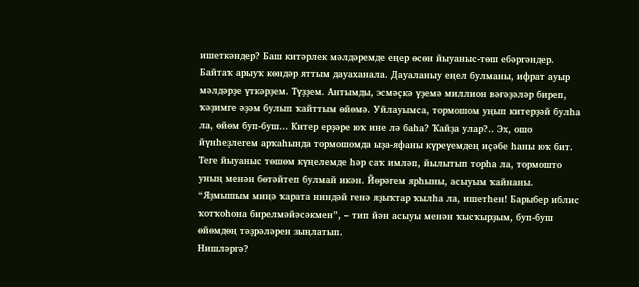ишеткәндер? Баш китәрлек мәлдәремде еңер өсөн йыуаныс-төш ебәргәндер.
Байтаҡ арыуҡ көндәр яттым дауаханала. Дауаланыу еңел булманы, ифрат ауыр мәлдәрҙе үткәрҙем. Түҙҙем. Антымды, эсмәҫкә үҙемә миллион вәғәҙәләр биреп, ҡәҙимге әҙәм булып ҡайттым өйөмә. Уйлауымса, тормошом уңып китерҙәй булһа ла, өйөм буп-буш… Китер ерҙәре юҡ ине лә баһа? Ҡайҙа улар?.. Эх, ошо йүнһеҙлегем арҡаһында тормошомда ыҙа-яфаны күреүемдең иҫәбе һаны юҡ бит. Теге йыуаныс төшөм күңелемде һәр саҡ имләп, йылытып торһа ла, тормошто уның менән бөтәйтеп булмай икән. Йөрәгем ярһыны, асыуым ҡайнаны. “Яҙмышым миңә ҡарата ниндәй генә яҙыҡтар ҡылһа ла, ишетһен! Барыбер иблис ҡотҡоһона бирелмәйәсәкмен”, – тип йән асыуы менән ҡысҡырҙым, буп-буш өйөмдөң тәҙрәләрен зыңлатып.
Нишләргә?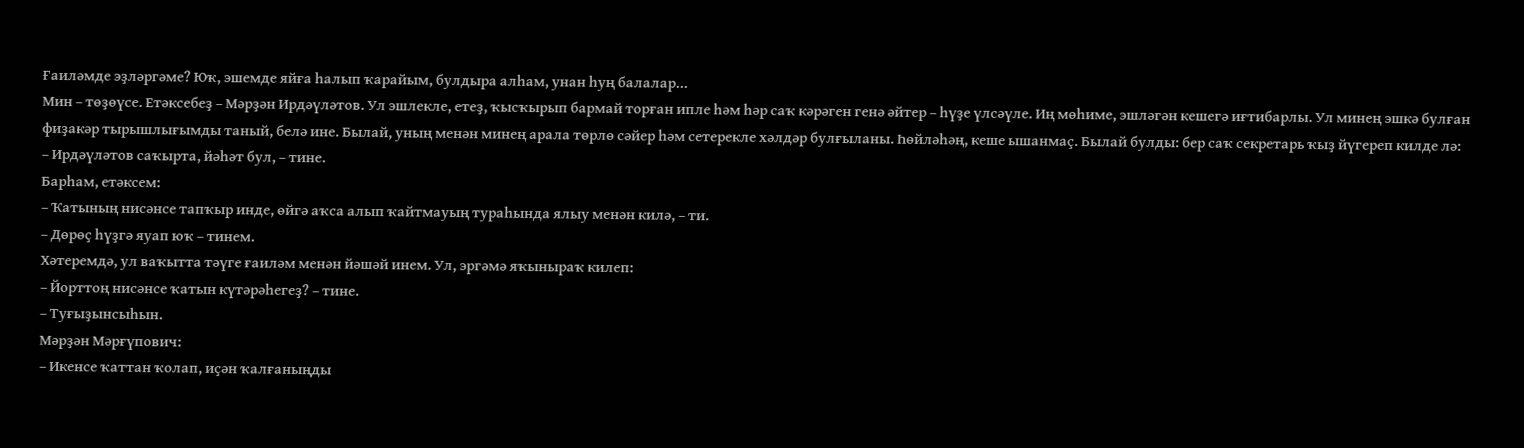Ғаиләмде эҙләргәме? Юҡ, эшемде яйға һалып ҡарайым, булдыра алһам, унан һуң балалар...
Мин – төҙөүсе. Етәксебеҙ – Мәрҙән Ирдәүләтов. Ул эшлекле, етеҙ, ҡысҡырып бармай торған ипле һәм һәр саҡ кәрәген генә әйтер – һүҙе үлсәүле. Иң мөһиме, эшләгән кешегә иғтибарлы. Ул минең эшкә булған фиҙакәр тырышлығымды таный, белә ине. Былай, уның менән минең арала төрлө сәйер һәм сетерекле хәлдәр булғыланы. Һөйләһәң, кеше ышанмаҫ. Былай булды: бер саҡ секретарь ҡыҙ йүгереп килде лә:
– Ирдәүләтов саҡырта, йәһәт бул, – тине.
Барһам, етәксем:
– Ҡатының нисәнсе тапҡыр инде, өйгә аҡса алып ҡайтмауың тураһында ялыу менән килә, – ти.
– Дөрөҫ һүҙгә яуап юҡ – тинем.
Хәтеремдә, ул ваҡытта тәүге ғаиләм менән йәшәй инем. Ул, эргәмә яҡыныраҡ килеп:
– Йорттоң нисәнсе ҡатын күтәрәһегеҙ? – тине.
– Туғыҙынсыһын.
Мәрҙән Мәрғүпович:
– Икенсе ҡаттан ҡолап, иҫән ҡалғаныңды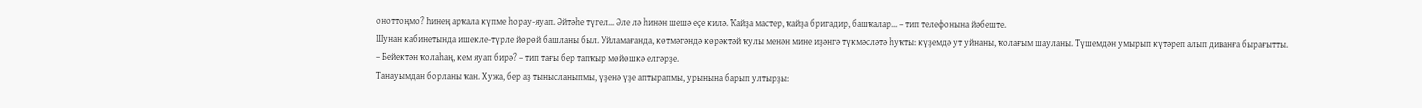оноттоңмо? Һинең арҡала күпме һорау-яуап. Әйтәһе түгел… Әле лә һинән шешә еҫе килә. Ҡайҙа мастер, ҡайҙа бригадир, башҡалар... – тип телефонына йәбеште.
Шунан кабинетында ишекле-түрле йөрөй башланы был. Уйламағанда, көтмәгәндә көрәктәй ҡулы менән мине иҙәнгә түкмәсләтә һуҡты: күҙемдә ут уйнаны, ҡолағым шауланы. Түшемдән умырып күтәреп алып диванға бырағытты.
– Бейектән ҡолаһаң, кем яуап бирә? – тип тағы бер тапҡыр мөйөшкә елгәрҙе.
Танауымдан борланы ҡан. Хужа, бер аҙ тынысланыпмы, үҙенә үҙе аптырапмы, урынына барып ултырҙы: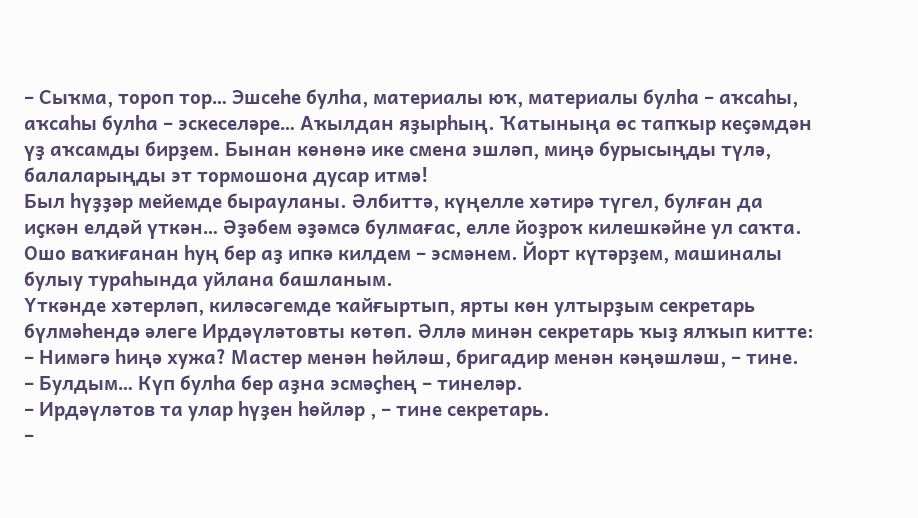– Сыҡма, тороп тор… Эшсеһе булһа, материалы юҡ, материалы булһа – аҡсаһы, аҡсаһы булһа – эскеселәре… Аҡылдан яҙырһың. Ҡатыныңа өс тапҡыр кеҫәмдән үҙ аҡсамды бирҙем. Бынан көнөнә ике смена эшләп, миңә бурысыңды түлә, балаларыңды эт тормошона дусар итмә!
Был һүҙҙәр мейемде бырауланы. Әлбиттә, күңелле хәтирә түгел, булған да иҫкән елдәй үткән… Әҙәбем әҙәмсә булмағас, елле йоҙроҡ килешкәйне ул саҡта. Ошо ваҡиғанан һуң бер аҙ ипкә килдем – эсмәнем. Йорт күтәрҙем, машиналы булыу тураһында уйлана башланым.
Үткәнде хәтерләп, киләсәгемде ҡайғыртып, ярты көн ултырҙым секретарь бүлмәһендә әлеге Ирдәүләтовты көтөп. Әллә минән секретарь ҡыҙ ялҡып китте:
– Нимәгә һиңә хужа? Мастер менән һөйләш, бригадир менән кәңәшләш, – тине.
– Булдым… Күп булһа бер аҙна эсмәҫһең – тинеләр.
– Ирдәүләтов та улар һүҙен һөйләр , – тине секретарь.
–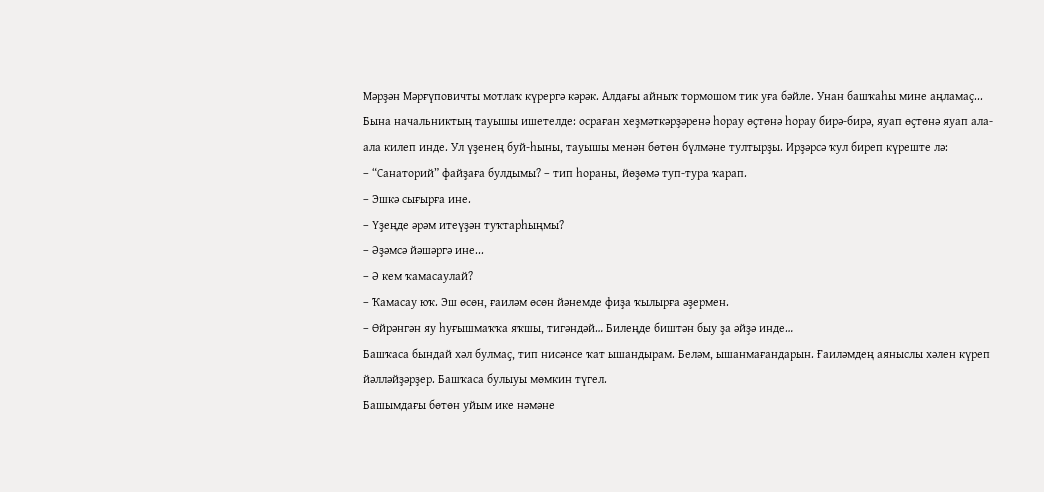Мәрҙән Мәрғүповичты мотлаҡ күрергә кәрәк. Алдағы айныҡ тормошом тик уға бәйле. Унан башҡаһы мине аңламаҫ...
Бына начальниктың тауышы ишетелде: осраған хеҙмәткәрҙәренә һорау өҫтөнә һорау бирә-бирә, яуап өҫтөнә яуап ала-ала килеп инде. Ул үҙенең буй-һыны, тауышы менән бөтөн бүлмәне тултырҙы. Ирҙәрсә ҡул биреп күреште лә:
– “Санаторий” файҙаға булдымы? – тип һораны, йөҙөмә туп-тура ҡарап.
– Эшкә сығырға ине.
– Үҙеңде әрәм итеүҙән туҡтарһыңмы?
– Әҙәмсә йәшәргә ине...
– Ә кем ҡамасаулай?
– Ҡамасау юҡ. Эш өсөн, ғаиләм өсөн йәнемде фиҙа ҡылырға әҙермен.
– Өйрәнгән яу һуғышмаҡҡа яҡшы, тигәндәй… Билеңде биштән быу ҙа әйҙә инде…
Башҡаса бындай хәл булмаҫ, тип нисәнсе ҡат ышандырам. Беләм, ышанмағандарын. Ғаиләмдең аяныслы хәлен күреп йәлләйҙәрҙер. Башҡаса булыуы мөмкин түгел.
Башымдағы бөтөн уйым ике нәмәне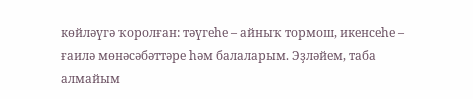көйләүгә ҡоролған: тәүгеһе – айныҡ тормош, икенсеһе – ғаилә мөнәсәбәттәре һәм балаларым. Эҙләйем, таба алмайым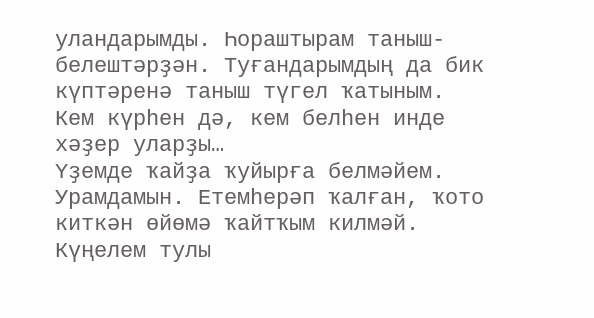уландарымды. Һораштырам таныш-белештәрҙән. Туғандарымдың да бик күптәренә таныш түгел ҡатыным. Кем күрһен дә, кем белһен инде хәҙер уларҙы…
Үҙемде ҡайҙа ҡуйырға белмәйем. Урамдамын. Етемһерәп ҡалған, ҡото киткән өйөмә ҡайтҡым килмәй. Күңелем тулы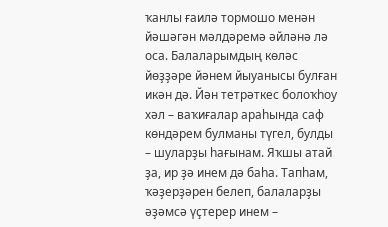ҡанлы ғаилә тормошо менән йәшәгән мәлдәремә әйләнә лә оса. Балаларымдың көләс йөҙҙәре йәнем йыуанысы булған икән дә. Йән тетрәткес болоҡһоу хәл – ваҡиғалар араһында саф көндәрем булманы түгел, булды – шуларҙы һағынам. Яҡшы атай ҙа, ир ҙә инем дә баһа. Тапһам, ҡәҙерҙәрен белеп, балаларҙы әҙәмсә үҫтерер инем –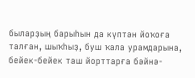быларҙың барыһын да күптән йоҡоға талған, шыҡһыҙ, буш ҡала урамдарына, бейек-бейек таш йорттарға бәйнә-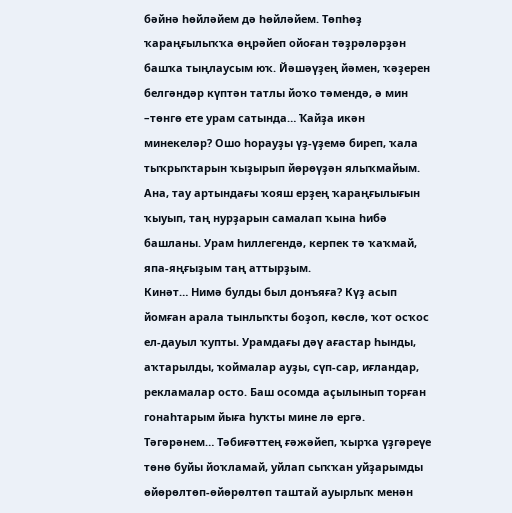бәйнә һөйләйем дә һөйләйем. Төпһөҙ ҡараңғылыҡҡа өңрәйеп ойоған тәҙрәләрҙән башҡа тыңлаусым юҡ. Йәшәүҙең йәмен, ҡәҙерен белгәндәр күптән татлы йоҡо тәмендә, ә мин –төнгө ете урам сатында… Ҡайҙа икән минекеләр? Ошо һорауҙы үҙ-үҙемә биреп, ҡала тыҡрыҡтарын ҡыҙырып йөрөүҙән ялыҡмайым. Ана, тау артындағы ҡояш ерҙең ҡараңғылығын ҡыуып, таң нурҙарын самалап ҡына һибә башланы. Урам һиллегендә, керпек тә ҡаҡмай, япа-яңғыҙым таң аттырҙым.
Кинәт… Нимә булды был донъяға? Күҙ асып йомған арала тынлыҡты боҙоп, көслө, ҡот осҡос ел-дауыл ҡупты. Урамдағы дәү ағастар һынды, аҡтарылды, ҡоймалар ауҙы, сүп-сар, иғландар, рекламалар осто. Баш осомда аҫылынып торған гонаһтарым йыға һуҡты мине лә ергә. Тәгәрәнем… Тәбиғәттең ғәжәйеп, ҡырҡа үҙгәреүе төнө буйы йоҡламай, уйлап сыҡҡан уйҙарымды өйөрөлтөп-өйөрөлтөп таштай ауырлыҡ менән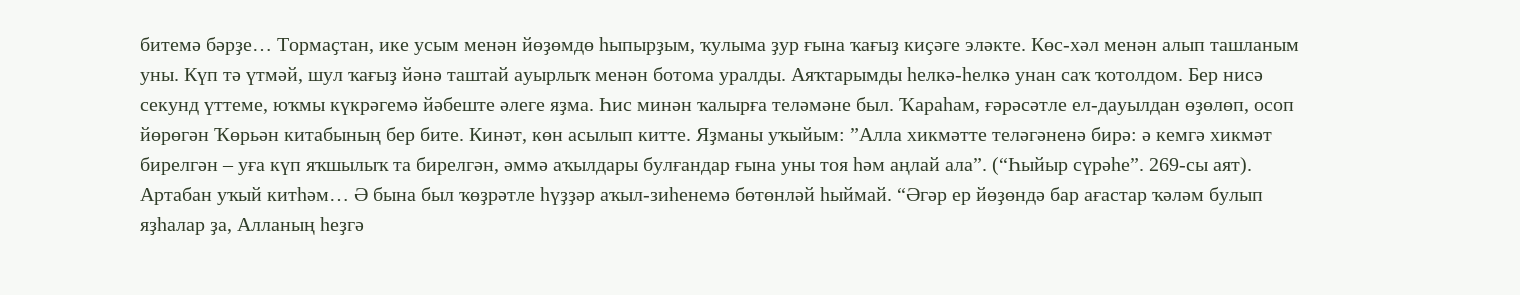битемә бәрҙе… Тормаҫтан, ике усым менән йөҙөмдө һыпырҙым, ҡулыма ҙур ғына ҡағыҙ киҫәге эләкте. Көс-хәл менән алып ташланым уны. Күп тә үтмәй, шул ҡағыҙ йәнә таштай ауырлыҡ менән ботома уралды. Аяҡтарымды һелкә-һелкә унан саҡ ҡотолдом. Бер нисә секунд үттеме, юҡмы күкрәгемә йәбеште әлеге яҙма. Һис минән ҡалырға теләмәне был. Ҡараһам, ғәрәсәтле ел-дауылдан өҙөлөп, осоп йөрөгән Ҡөрьән китабының бер бите. Кинәт, көн асылып китте. Яҙманы уҡыйым: ”Алла хикмәтте теләгәненә бирә: ә кемгә хикмәт бирелгән – уға күп яҡшылыҡ та бирелгән, әммә аҡылдары булғандар ғына уны тоя һәм аңлай ала”. (“Һыйыр сүрәһе”. 269-сы аят). Артабан уҡый китһәм… Ә бына был ҡөҙрәтле һүҙҙәр аҡыл-зиһенемә бөтөнләй һыймай. “Әгәр ер йөҙөндә бар ағастар ҡәләм булып яҙһалар ҙа, Алланың һеҙгә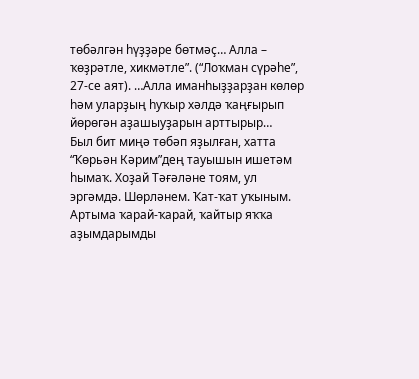төбәлгән һүҙҙәре бөтмәҫ… Алла – ҡөҙрәтле, хикмәтле”. (“Лоҡман сүрәһе”, 27-се аят). …Алла иманһыҙҙарҙан көлөр һәм уларҙың һуҡыр хәлдә ҡаңғырып йөрөгән аҙашыуҙарын арттырыр…
Был бит миңә төбәп яҙылған, хатта “Ҡөрьән Кәрим”дең тауышын ишетәм һымаҡ. Хоҙай Тәғәләне тоям, ул эргәмдә. Шөрләнем. Ҡат-ҡат уҡыным. Артыма ҡарай-ҡарай, ҡайтыр яҡҡа аҙымдарымды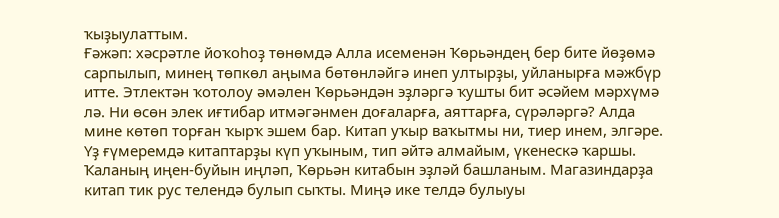ҡыҙыулаттым.
Ғәжәп: хәсрәтле йоҡоһоҙ төнөмдә Алла исеменән Ҡөрьәндең бер бите йөҙөмә сарпылып, минең төпкөл аңыма бөтөнләйгә инеп ултырҙы, уйланырға мәжбүр итте. Этлектән ҡотолоу әмәлен Ҡөрьәндән эҙләргә ҡушты бит әсәйем мәрхүмә лә. Ни өсөн элек иғтибар итмәгәнмен доғаларға, аяттарға, сүрәләргә? Алда мине көтөп торған ҡырҡ эшем бар. Китап уҡыр ваҡытмы ни, тиер инем, элгәре. Үҙ ғүмеремдә китаптарҙы күп уҡыным, тип әйтә алмайым, үкенескә ҡаршы. Ҡаланың иңен-буйын иңләп, Ҡөрьән китабын эҙләй башланым. Магазиндарҙа китап тик рус телендә булып сыҡты. Миңә ике телдә булыуы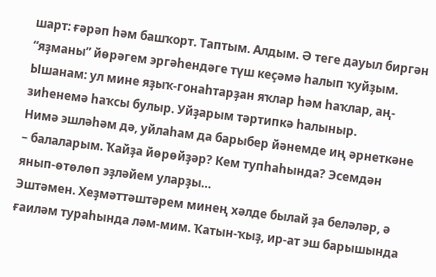шарт: ғәрәп һәм башҡорт. Таптым. Алдым. Ә теге дауыл биргән “яҙманы” йөрәгем эргәһендәге түш кеҫәмә һалып ҡуйҙым. Ышанам: ул мине яҙыҡ-гонаһтарҙан яҡлар һәм һаҡлар, аң-зиһенемә һаҡсы булыр. Уйҙарым тәртипкә һалыныр.
Нимә эшләһәм дә, уйлаһам да барыбер йәнемде иң әрнеткәне – балаларым. Ҡайҙа йөрөйҙәр? Кем тупһаһында? Эсемдән янып-өтөлөп эҙләйем уларҙы…
Эштәмен. Хеҙмәттәштәрем минең хәлде былай ҙа беләләр, ә ғаиләм тураһында ләм-мим. Ҡатын-ҡыҙ, ир-ат эш барышында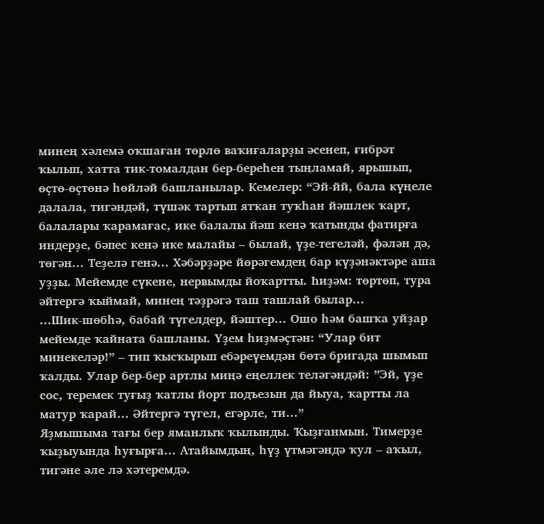минең хәлемә оҡшаған төрлө ваҡиғаларҙы әсенеп, ғибрәт ҡылып, хатта тик-томалдан бер-береһен тыңламай, ярышып, өҫтө-өҫтөнә һөйләй башланылар. Кемелер: “Эй-йй, бала күңеле далала, тигәндәй, түшәк тартып ятҡан туҡһан йәшлек ҡарт, балалары ҡарамағас, ике балалы йәш кенә ҡатынды фатирға индерҙе, бәпес кенә ике малайы – былай, үҙе-тегеләй, фәлән дә, төгән... Теҙелә генә... Хәбәрҙәре йөрәгемдең бар күҙәнәктәре аша уҙҙы. Мейемде сүкене, нервымды йоҡартты. Һиҙәм: төртөп, тура әйтергә ҡыймай, минең тәҙрәгә таш ташлай былар…
…Шик-шөбһә, бабай түгелдер, йәштер… Ошо һәм башҡа уйҙар мейемде ҡайната башланы. Үҙем һиҙмәҫтән: “Улар бит минекеләр!” – тип ҡысҡырып ебәреүемдән бөтә бригада шымып ҡалды. Улар бер-бер артлы миңә еңеллек теләгәндәй: ”Эй, үҙе сос, теремек туғыҙ ҡатлы йорт подъезын да йыуа, ҡартты ла матур ҡарай… Әйтергә түгел, егәрле, ти…”
Яҙмышыма тағы бер яманлыҡ ҡылынды. Ҡыҙғанмын. Тимерҙе ҡыҙыуында һуғырға... Атайымдың, һүҙ үтмәгәндә ҡул – аҡыл, тигәне әле лә хәтеремдә.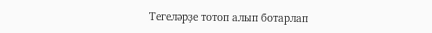Тегеләрҙе тотоп алып ботарлап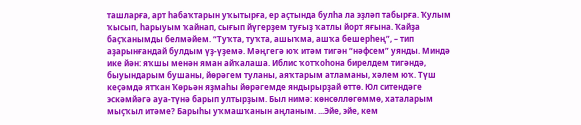ташларға, арт һабаҡтарын уҡытырға, ер аҫтында булһа ла эҙләп табырға. Ҡулым ҡысып, һарыуым ҡайнап, сығып йүгерҙем туғыҙ ҡатлы йорт яғына. Ҡайҙа баҫҡанымды белмәйем. “Туҡта, туҡта, ашыҡма, ашҡа бешерһең”, – тип аҙарынғандай булдым үҙ-үҙемә. Мәңгегә юҡ итәм тигән “нәфсем” уянды. Миндә ике йән: яҡшы менән яман айҡалаша. Иблис ҡотҡоһона бирелдем тигәндә, быуындарым бушаны, йөрәгем туланы, аяҡтарым атламаны, хәлем юҡ. Түш кеҫәмдә ятҡан Ҡөрьән яҙмаһы йөрәгемде яндырырҙай өттө. Юл ситендәге эскәмйәгә ауа-түнә барып ултырҙым. Был нимә: көнсөллөгөммө, хаталарым мыҫҡыл итәме? Барыһы уҡмашҡанын аңланым. ...Эйе, эйе, кем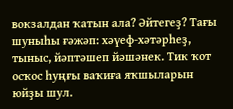вокзалдан ҡатын ала? Әйтегеҙ? Тағы шуныһы ғәжәп: хәүеф-хәтәрһеҙ, тыныс, йәптәшеп йәшәнек. Тик ҡот осҡос һуңғы ваҡиға яҡшыларын юйҙы шул.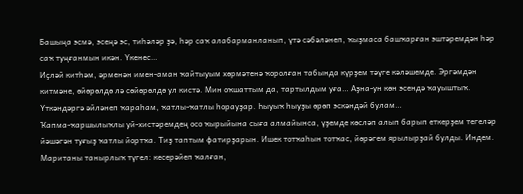Башыңа эсмә, эсеңә эс, тиһәләр ҙә, һәр саҡ алабарманланып, үтә сәбәләнеп, ҡыҙмаса башҡарған эштәремдән һәр саҡ туңғанмын икән. Үкенес…
Иҫләй китһәм, әрменән имен-аман ҡайтыуым хөрмәтенә ҡоролған табында күрҙем тәүге кәләшемде. Эргәмдән китмәне, өйөрөлдө лә сөйөрөлдө ул кистә. Мин оҡшаттым да, тартылдым уға… Аҙна-ун көн эсендә ҡауыштыҡ. Үткәндәргә әйләнеп ҡараһам, ҡатлы-ҡатлы һорауҙар. Һыуыҡ һыуҙы өрөп эскәндәй булам…
Ҡапма-ҡаршылыҡлы уй-хистәремдең осо ҡырыйына сыға алмайынса, үҙемде көсләп алып барып еткерҙем тегеләр йәшәгән туғыҙ ҡатлы йортҡа. Тиҙ таптым фатирҙарын. Ишек тотҡаһын тотҡас, йөрәгем ярылырҙай булды. Индем. Маританы танырлыҡ түгел: кесерәйеп ҡалған,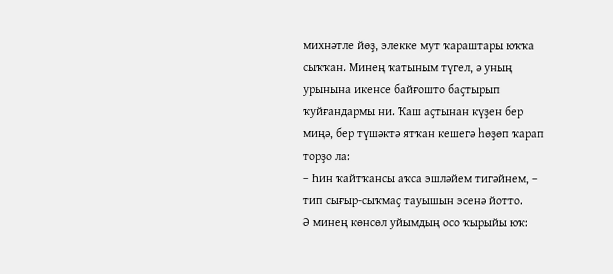михнәтле йөҙ, элекке мут ҡараштары юҡҡа сыҡҡан. Минең ҡатыным түгел, ә уның урынына икенсе байғошто баҫтырып ҡуйғандармы ни. Ҡаш аҫтынан күҙен бер миңә, бер түшәктә ятҡан кешегә һөҙөп ҡарап торҙо ла:
– Һин ҡайтҡансы аҡса эшләйем тигәйнем, – тип сығыр-сыҡмаҫ тауышын эсенә йотто.
Ә минең көнсөл уйымдың осо ҡырыйы юҡ: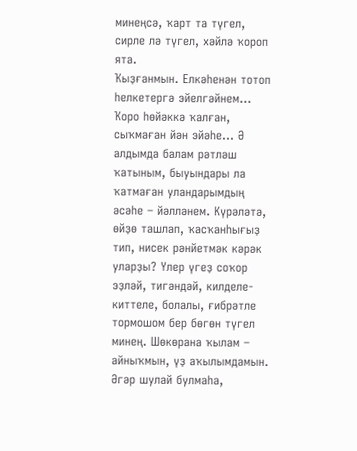минеңсә, ҡарт та түгел, сирле лә түгел, хәйлә ҡороп ята.
Ҡыҙғанмын. Елкәһенән тотоп һелкетергә эйелгәйнем… Ҡоро һөйәккә ҡалған, сыҡмаған йән эйәһе… Ә алдымда балам рәтләш ҡатыным, быуындары ла ҡатмаған уландарымдың әсәһе – йәлләнем. Күрәләтә, өйҙө ташлап, ҡасҡанһығыҙ тип, нисек рәнйетмәк кәрәк уларҙы? Үлер үгеҙ соҡор эҙләй, тигәндәй, килделе-киттеле, болалы, ғибрәтле тормошом бер бөгөн түгел минең. Шөкөрана ҡылам – айныҡмын, үҙ аҡылымдамын. Әгәр шулай булмаһа,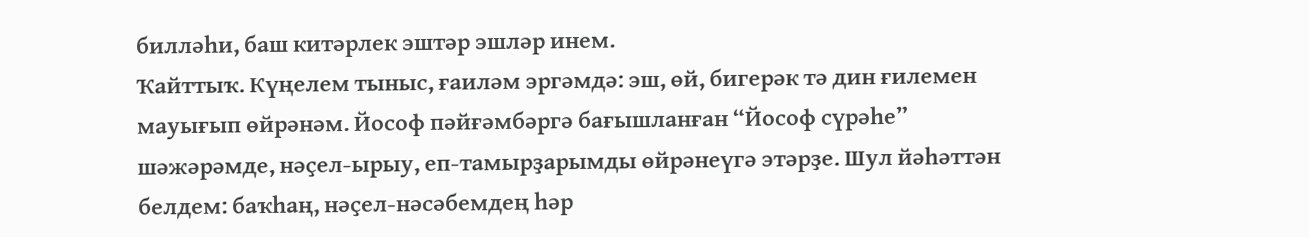билләһи, баш китәрлек эштәр эшләр инем.
Ҡайттыҡ. Күңелем тыныс, ғаиләм эргәмдә: эш, өй, бигерәк тә дин ғилемен мауығып өйрәнәм. Йософ пәйғәмбәргә бағышланған “Йософ сүрәһе” шәжәрәмде, нәҫел-ырыу, еп-тамырҙарымды өйрәнеүгә этәрҙе. Шул йәһәттән белдем: баҡһаң, нәҫел-нәсәбемдең һәр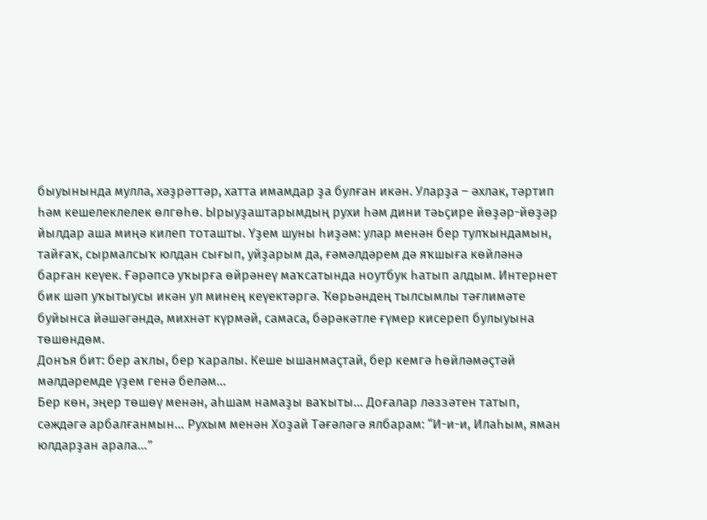быуынында мулла, хәҙрәттәр, хатта имамдар ҙа булған икән. Уларҙа – әхлак, тәртип һәм кешелеклелек өлгөһө. Ырыуҙаштарымдың рухи һәм дини тәьҫире йөҙәр-йөҙәр йылдар аша миңә килеп тоташты. Үҙем шуны һиҙәм: улар менән бер тулҡындамын, тайғаҡ, сырмалсыҡ юлдан сығып, уйҙарым да, ғәмәлдәрем дә яҡшыға көйләнә барған кеүек. Ғәрәпсә уҡырға өйрәнеү маҡсатында ноутбук һатып алдым. Интернет бик шәп уҡытыусы икән ул минең кеүектәргә. Ҡөрьәндең тылсымлы тәғлимәте буйынса йәшәгәндә, михнәт күрмәй, самаса, бәрәкәтле ғүмер кисереп булыуына төшөндөм.
Донъя бит: бер аҡлы, бер ҡаралы. Кеше ышанмаҫтай, бер кемгә һөйләмәҫтәй мәлдәремде үҙем генә беләм…
Бер көн, эңер төшөү менән, аһшам намаҙы ваҡыты… Доғалар ләззәтен татып, сәждәгә арбалғанмын… Рухым менән Хоҙай Тәғәләгә ялбарам: “И-и-и, Илаһым, яман юлдарҙан арала…”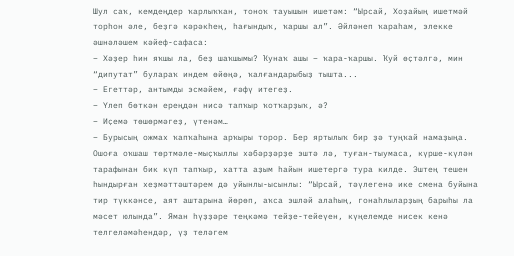Шул саҡ, кемдеңдер ҡарлыҡҡан, тоноҡ тауышын ишетәм: “Ырсай, Хоҙайың ишетмәй торһон әле, беҙгә кәрәкһең, һағындыҡ, ҡаршы ал”. Әйләнеп ҡараһам, элекке әшнәләшем кәйеф-сафаса:
– Хәҙер һин яҡшы ла, беҙ шаҡшымы? Ҡунаҡ ашы – ҡара-ҡаршы. Ҡуй өҫтәлгә, мин “дипутат” булараҡ индем өйөңә, ҡалғандарыбыҙ тышта...
– Егеттәр, антымды эсмәйем, ғәфү итегеҙ.
– Үлеп бөткән ереңдән нисә тапҡыр ҡотҡарҙыҡ, ә?
– Иҫемә төшөрмәгеҙ, үтенәм…
– Бурысың ожмах ҡапҡаһына арҡыры торор. Бер яртылыҡ бир ҙә туңҡай намаҙыңа.
Ошоға оҡшаш төртмәле-мыҫҡыллы хәбәрҙәрҙе эштә лә, туған-тыумаса, күрше-күлән тарафынан бик күп тапҡыр, хатта аҙым һайын ишетергә тура килде. Эштең тешен һындырған хеҙмәттәштәрем дә уйынлы-ысынлы: “Ырсай, тәүлегенә ике смена буйына тир түккәнсе, аят аштарына йөрөп, аҡса эшләй алаһың, гонаһлыларҙың барыһы ла мәсет юлында”. Яман һүҙҙәре теңкәмә тейҙе-тейеүен, күңелемде нисек кенә телгеләмәһендәр, үҙ теләгем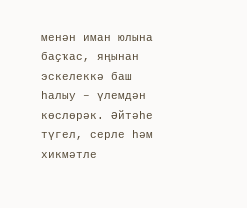менән иман юлына баҫҡас, яңынан эскелеккә баш һалыу – үлемдән көслөрәк. Әйтәһе түгел, серле һәм хикмәтле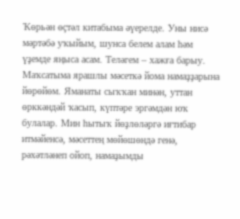Ҡөрьән өҫтәл китабыма әүерелде. Уны нисә мәртәбә уҡыйым, шунса белем алам һәм үҙемде яңыса асам. Теләгем – хажға барыу. Маҡсатыма ярашлы мәсеткә йома намаҙҙарына йөрөйөм. Яманаты сыҡҡан минән, уттан өрккәндәй ҡасып, күптәре эргәмдән юҡ булалар. Мин һытыҡ йөҙлөләргә иғтибар итмәйенсә, мәсеттең мөйөшөндә генә, рәхәтләнеп ойоп, намаҙымды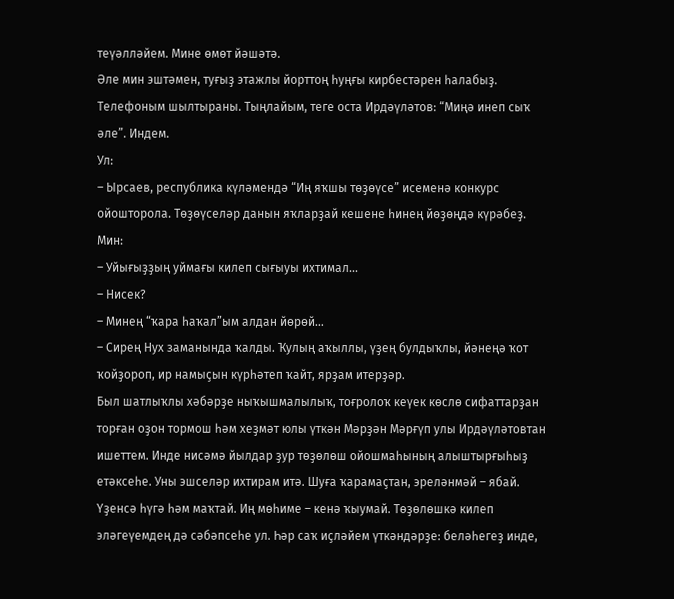теүәлләйем. Мине өмөт йәшәтә.
Әле мин эштәмен, туғыҙ этажлы йорттоң һуңғы кирбестәрен һалабыҙ. Телефоным шылтыраны. Тыңлайым, теге оста Ирдәүләтов: “Миңә инеп сыҡ әле”. Индем.
Ул:
– Ырсаев, республика күләмендә “Иң яҡшы төҙөүсе” исеменә конкурс ойошторола. Төҙөүселәр данын яҡларҙай кешене һинең йөҙөңдә күрәбеҙ.
Мин:
– Уйығыҙҙың уймағы килеп сығыуы ихтимал...
– Нисек?
– Минең “ҡара һаҡал”ым алдан йөрөй…
– Сирең Нух заманында ҡалды. Ҡулың аҡыллы, үҙең булдыҡлы, йәнеңә ҡот ҡойҙороп, ир намыҫын күрһәтеп ҡайт, ярҙам итерҙәр.
Был шатлыҡлы хәбәрҙе ныҡышмалылыҡ, тоғролоҡ кеүек көслө сифаттарҙан торған оҙон тормош һәм хеҙмәт юлы үткән Мәрҙән Мәрғүп улы Ирдәүләтовтан ишеттем. Инде нисәмә йылдар ҙур төҙөлөш ойошмаһының алыштырғыһыҙ етәксеһе. Уны эшселәр ихтирам итә. Шуға ҡарамаҫтан, эреләнмәй – ябай. Үҙенсә һүгә һәм маҡтай. Иң мөһиме – кенә ҡыумай. Төҙөлөшкә килеп эләгеүемдең дә сәбәпсеһе ул. Һәр саҡ иҫләйем үткәндәрҙе: беләһегеҙ инде,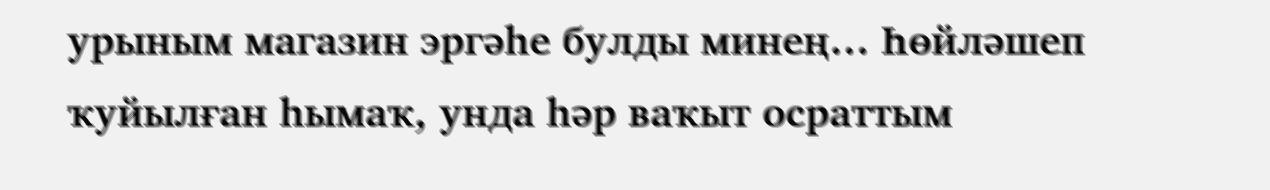урыным магазин эргәһе булды минең… Һөйләшеп ҡуйылған һымаҡ, унда һәр ваҡыт осраттым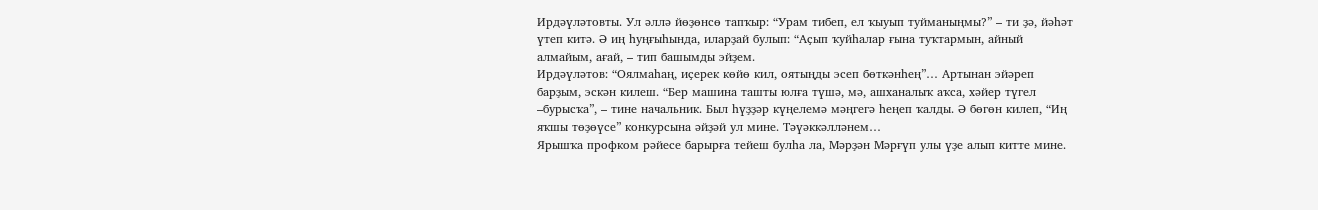Ирдәүләтовты. Ул әллә йөҙөнсө тапҡыр: “Урам тибеп, ел ҡыуып туйманыңмы?” – ти ҙә, йәһәт үтеп китә. Ә иң һуңғыһында, иларҙай булып: “Аҫып ҡуйһалар ғына туҡтармын, айный алмайым, ағай, – тип башымды эйҙем.
Ирдәүләтов: “Оялмаһаң, иҫерек көйө кил, оятыңды эсеп бөткәнһең”… Артынан эйәреп барҙым, эскән килеш. “Бер машина ташты юлға түшә, мә, ашханалыҡ аҡса, хәйер түгел –бурысҡа”, – тине начальник. Был һүҙҙәр күңелемә мәңгегә һеңеп ҡалды. Ә бөгөн килеп, “Иң яҡшы төҙөүсе” конкурсына әйҙәй ул мине. Тәүәккәлләнем…
Ярышҡа профком рәйесе барырға тейеш булһа ла, Мәрҙән Мәрғүп улы үҙе алып китте мине.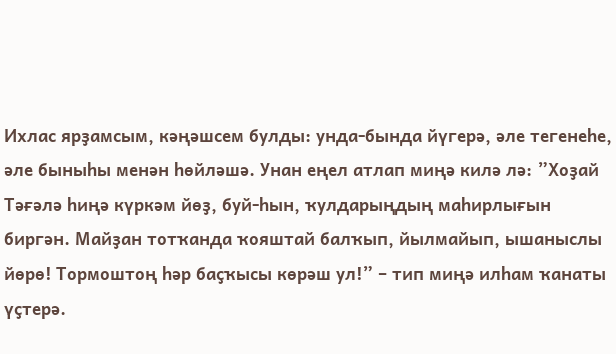Ихлас ярҙамсым, кәңәшсем булды: унда-бында йүгерә, әле тегенеһе, әле быныһы менән һөйләшә. Унан еңел атлап миңә килә лә: ”Хоҙай Тәғәлә һиңә күркәм йөҙ, буй-һын, ҡулдарыңдың маһирлығын биргән. Майҙан тотҡанда ҡояштай балҡып, йылмайып, ышаныслы йөрө! Тормоштоң һәр баҫҡысы көрәш ул!” – тип миңә илһам ҡанаты үҫтерә.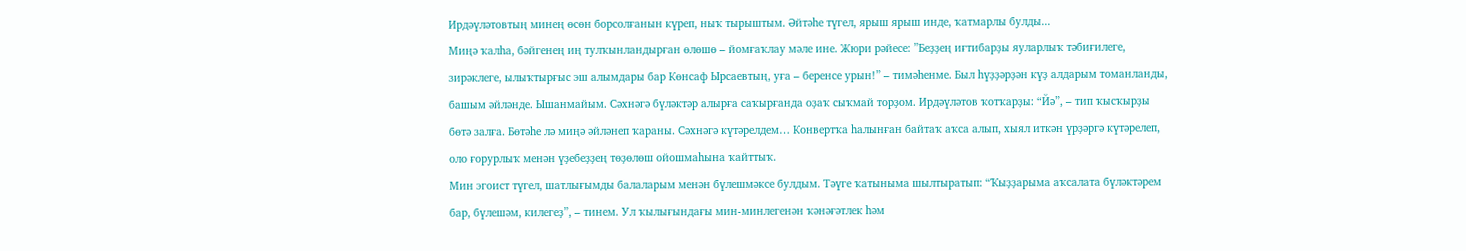Ирдәүләтовтың минең өсөн борсолғанын күреп, ныҡ тырыштым. Әйтәһе түгел, ярыш ярыш инде, ҡатмарлы булды...
Миңә ҡалһа, бәйгенең иң тулҡынландырған өлөшө – йомғаҡлау мәле ине. Жюри рәйесе: ”Беҙҙең иғтибарҙы яуларлыҡ тәбиғилеге, зирәклеге, ылыҡтырғыс эш алымдары бар Көнсаф Ырсаевтың, уға – беренсе урын!” – тимәһенме. Был һүҙҙәрҙән күҙ алдарым томанланды, башым әйләнде. Ышанмайым. Сәхнәгә бүләктәр алырға саҡырғанда оҙаҡ сыҡмай торҙом. Ирдәүләтов ҡотҡарҙы: “Йә”, – тип ҡысҡырҙы бөтә залға. Бөтәһе лә миңә әйләнеп ҡараны. Сәхнәгә күтәрелдем… Конвертҡа һалынған байтаҡ аҡса алып, хыял иткән үрҙәргә күтәрелеп, оло ғорурлыҡ менән үҙебеҙҙең төҙөлөш ойошмаһына ҡайттыҡ.
Мин эгоист түгел, шатлығымды балаларым менән бүлешмәксе булдым. Тәүге ҡатыныма шылтыратып: “Ҡыҙҙарыма аҡсалата бүләктәрем бар, бүлешәм, килегеҙ”, – тинем. Ул ҡылығындағы мин-минлегенән ҡәнәғәтлек һәм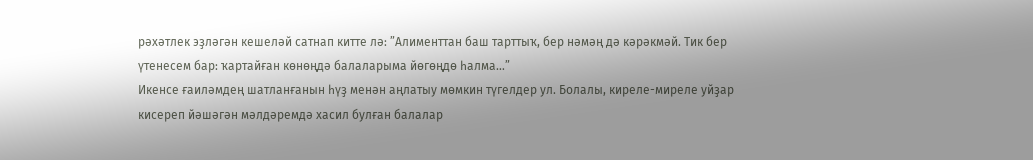рәхәтлек эҙләгән кешеләй сатнап китте лә: ”Алименттан баш тарттыҡ, бер нәмәң дә кәрәкмәй. Тик бер үтенесем бар: ҡартайған көнөңдә балаларыма йөгөңдө һалма…”
Икенсе ғаиләмдең шатланғанын һүҙ менән аңлатыу мөмкин түгелдер ул. Болалы, киреле-миреле уйҙар кисереп йәшәгән мәлдәремдә хасил булған балалар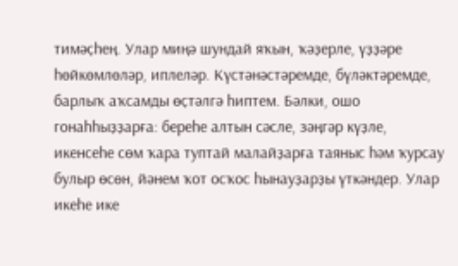тимәҫһең. Улар миңә шундай яҡын, ҡәҙерле, үҙҙәре һөйкөмлөләр, иплеләр. Күстәнәстәремде, бүләктәремде, барлыҡ аҡсамды өҫтәлгә һиптем. Бәлки, ошо гонаһһыҙҙарға: береһе алтын сәсле, зәңгәр күҙле, икенсеһе сөм ҡара туптай малайҙарға таяныс һәм ҡурсау булыр өсөн, йәнем ҡот осҡос һынауҙарҙы үткәндер. Улар икеһе ике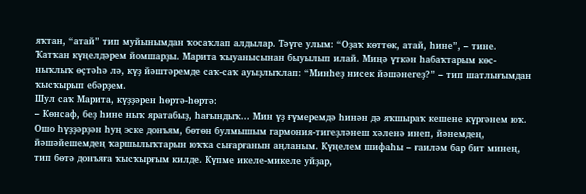яҡтан, “атай” тип муйынымдан ҡосаҡлап алдылар. Тәүге улым: “Оҙаҡ көттөк, атай, һине”, – тине. Ҡатҡан күңелдәрем йомшарҙы. Марита ҡыуанысынан быуылып илай. Миңә үткән һабаҡтарым көс-ныҡлыҡ өҫтәһә лә, күҙ йәштәремде саҡ-саҡ ауыҙлыҡлап: “Минһеҙ нисек йәшәнегеҙ?” – тип шатлығымдан ҡысҡырып ебәрҙем.
Шул саҡ Марита, күҙҙәрен һөртә-һөртә:
– Көнсаф, беҙ һине ныҡ яратабыҙ, һағындыҡ... Мин үҙ ғүмеремдә һинән дә яҡшыраҡ кешене күргәнем юҡ.
Ошо һүҙҙәрҙән һуң эске донъям, бөтөн булмышым гармония-тигеҙләнеш хәленә инеп, йәнемдең, йәшәйешемдең ҡаршылыҡтарын юҡҡа сығарғанын аңланым. Күңелем шифаһы – ғаиләм бар бит минең, тип бөтә донъяға ҡысҡырғым килде. Күпме икеле-микеле уйҙар,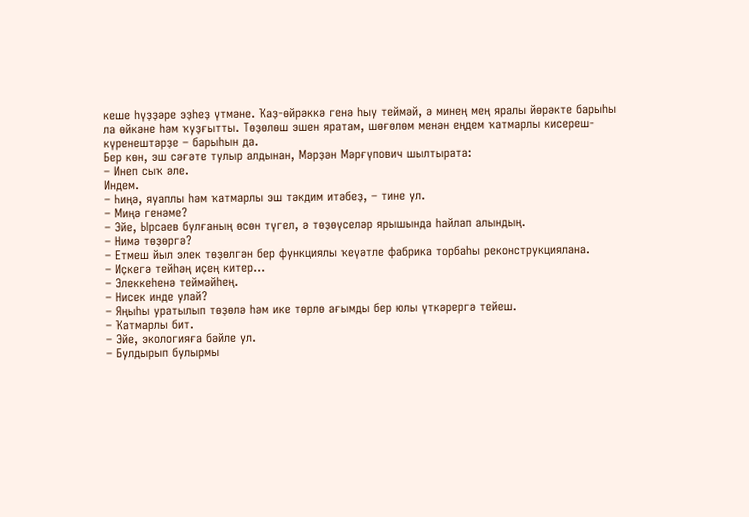кеше һүҙҙәре эҙһеҙ үтмәне. Ҡаҙ-өйрәккә генә һыу теймәй, ә минең мең яралы йөрәкте барыһы ла өйкәне һәм ҡуҙғытты. Төҙөлөш эшен яратам, шөғөлөм менән еңдем ҡатмарлы кисереш-күренештәрҙе – барыһын да.
Бер көн, эш сәғәте тулыр алдынан, Мәрҙән Мәрғүпович шылтырата:
– Инеп сыҡ әле.
Индем.
– Һиңә, яуаплы һәм ҡатмарлы эш тәкдим итәбеҙ, – тине ул.
– Миңә генәме?
– Эйе, Ырсаев булғаның өсөн түгел, ә төҙөүселәр ярышында һайлап алындың.
– Нимә төҙөргә?
– Етмеш йыл элек төҙөлгән бер функциялы ҡеүәтле фабрика торбаһы реконструкциялана.
– Иҫкегә тейһәң иҫең китер…
– Элеккеһенә теймәйһең.
– Нисек инде улай?
– Яңыһы уратылып төҙөлә һәм ике төрлө ағымды бер юлы үткәрергә тейеш.
– Ҡатмарлы бит.
– Эйе, экологияға бәйле ул.
– Булдырып булырмы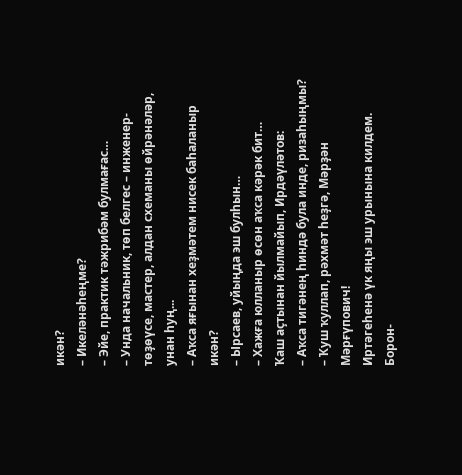икән?
– Икеләнәһеңме?
– Эйе, практик тәжрибәм булмағас…
– Унда начальник, төп белгес – инженер-төҙөүсе, мастер, алдан схеманы өйрәнәләр, унан һуң...
– Аҡса яғынан хеҙмәтем нисек баһаланыр икән?
– Ырсаев, уйыңда эш булһын…
– Хажға юлланыр өсөн аҡса кәрәк бит…
Ҡаш аҫтынан йылмайып, Ирдәүләтов:
– Аҡса тигәнең һиндә була инде, ризаһыңмы?
– Ҡуш ҡуллап, рәхмәт һеҙгә, Мәрҙән Мәрғүпович!
Иртәгеһенә үк яңы эш урынына килдем.
Борон-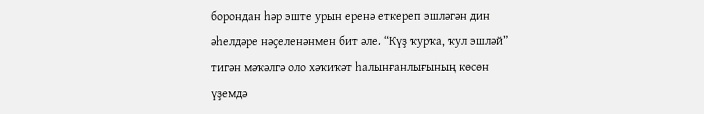борондан һәр эште урын еренә еткереп эшләгән дин әһелдәре нәҫеленәнмен бит әле. “Күҙ ҡурҡа, ҡул эшләй” тигән мәҡәлгә оло хәҡиҡәт һалынғанлығының көсөн үҙемдә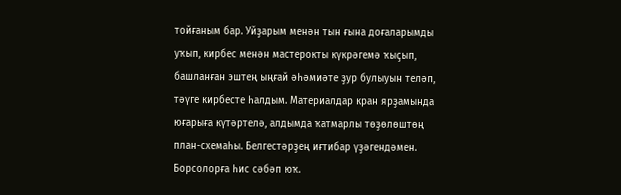тойғаным бар. Уйҙарым менән тын ғына доғаларымды уҡып, кирбес менән мастерокты күкрәгемә ҡыҫып, башланған эштең ыңғай әһәмиәте ҙур булыуын теләп, тәүге кирбесте һалдым. Материалдар кран ярҙамында юғарыға күтәртелә, алдымда ҡатмарлы төҙөлөштөң план-схемаһы. Белгестәрҙең иғтибар үҙәгендәмен. Борсолорға һис сәбәп юҡ.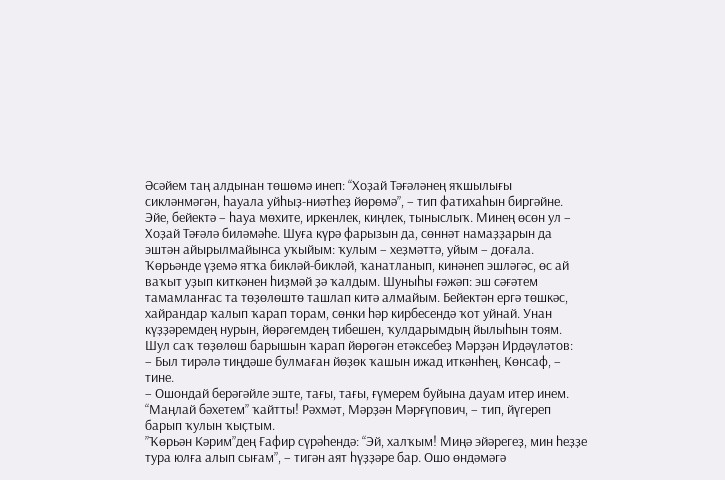Әсәйем таң алдынан төшөмә инеп: “Хоҙай Тәғәләнең яҡшылығы сикләнмәгән, һауала уйһыҙ-ниәтһеҙ йөрөмә”, – тип фатихаһын биргәйне. Эйе, бейектә – һауа мөхите, иркенлек, киңлек, тыныслыҡ. Минең өсөн ул – Хоҙай Тәғәлә биләмәһе. Шуға күрә фарызын да, сөннәт намаҙҙарын да эштән айырылмайынса уҡыйым: ҡулым – хеҙмәттә, уйым – доғала. Ҡөрьәнде үҙемә ятҡа бикләй-бикләй, ҡанатланып, кинәнеп эшләгәс, өс ай ваҡыт уҙып киткәнен һиҙмәй ҙә ҡалдым. Шуныһы ғәжәп: эш сәғәтем тамамланғас та төҙөлөштө ташлап китә алмайым. Бейектән ергә төшкәс, хайрандар ҡалып ҡарап торам, сөнки һәр кирбесендә ҡот уйнай. Унан күҙҙәремдең нурын, йөрәгемдең тибешен, ҡулдарымдың йылыһын тоям. Шул саҡ төҙөлөш барышын ҡарап йөрөгән етәксебеҙ Мәрҙән Ирдәүләтов:
– Был тирәлә тиңдәше булмаған йөҙөк ҡашын ижад иткәнһең, Көнсаф, – тине.
– Ошондай берәгәйле эште, тағы, тағы, ғүмерем буйына дауам итер инем. “Маңлай бәхетем” ҡайтты! Рәхмәт, Мәрҙән Мәрғүпович, – тип, йүгереп барып ҡулын ҡыҫтым.
”Ҡөрьән Кәрим”дең Ғафир сүрәһендә: “Эй, халҡым! Миңә эйәрегеҙ, мин һеҙҙе тура юлға алып сығам”, – тигән аят һүҙҙәре бар. Ошо өндәмәгә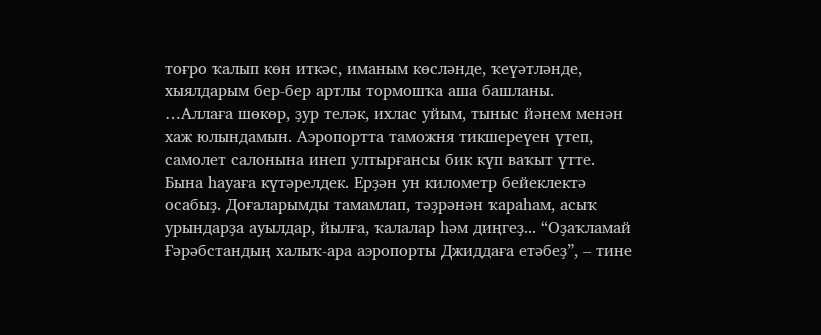тоғро ҡалып көн иткәс, иманым көсләнде, ҡеүәтләнде, хыялдарым бер-бер артлы тормошҡа аша башланы.
…Аллаға шөкөр, ҙур теләк, ихлас уйым, тыныс йәнем менән хаж юлындамын. Аэропортта таможня тикшереүен үтеп, самолет салонына инеп ултырғансы бик күп ваҡыт үтте. Бына һауаға күтәрелдек. Ерҙән ун километр бейеклектә осабыҙ. Доғаларымды тамамлап, тәҙрәнән ҡараһам, асыҡ урындарҙа ауылдар, йылға, ҡалалар һәм диңгеҙ... “Оҙаҡламай Ғәрәбстандың халыҡ-ара аэропорты Джиддаға етәбеҙ”, – тине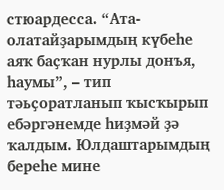стюардесса. “Ата-олатайҙарымдың күбеһе аяҡ баҫҡан нурлы донъя, һаумы”, – тип тәьҫоратланып ҡысҡырып ебәргәнемде һиҙмәй ҙә ҡалдым. Юлдаштарымдың береһе мине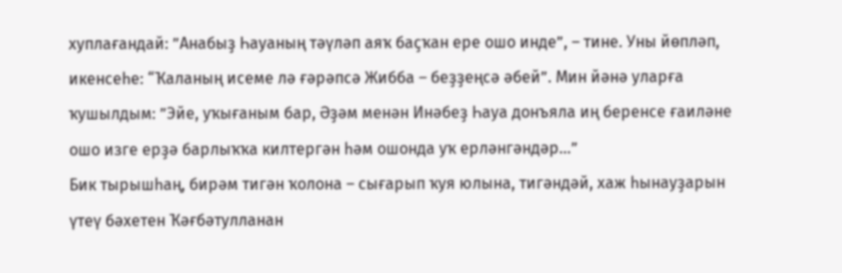хуплағандай: ”Анабыҙ Һауаның тәүләп аяҡ баҫҡан ере ошо инде”, – тине. Уны йөпләп, икенсеһе: “Ҡаланың исеме лә ғәрәпсә Жибба – беҙҙеңсә әбей”. Мин йәнә уларға ҡушылдым: ”Эйе, уҡығаным бар, Әҙәм менән Инәбеҙ Һауа донъяла иң беренсе ғаиләне ошо изге ерҙә барлыҡҡа килтергән һәм ошонда уҡ ерләнгәндәр…”
Бик тырышһаң, бирәм тигән ҡолона – сығарып ҡуя юлына, тигәндәй, хаж һынауҙарын үтеү бәхетен Ҡәғбәтулланан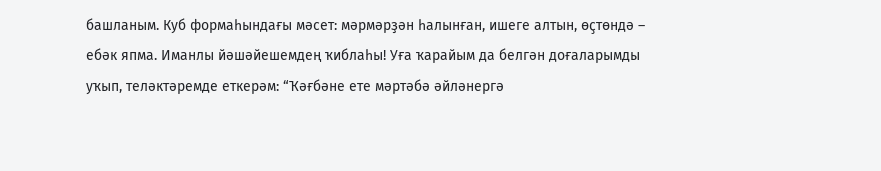башланым. Куб формаһындағы мәсет: мәрмәрҙән һалынған, ишеге алтын, өҫтөндә – ебәк япма. Иманлы йәшәйешемдең ҡиблаһы! Уға ҡарайым да белгән доғаларымды уҡып, теләктәремде еткерәм: “Ҡәғбәне ете мәртәбә әйләнергә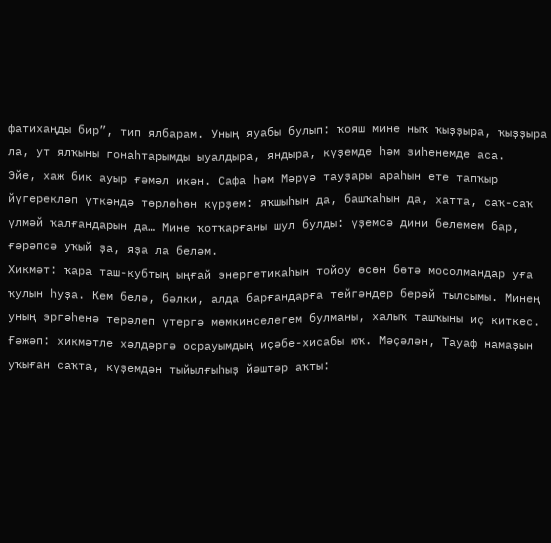фатихаңды бир”, тип ялбарам. Уның яуабы булып: ҡояш мине ныҡ ҡыҙҙыра, ҡыҙҙыра ла, ут ялҡыны гонаһтарымды ыуалдыра, яндыра, күҙемде һәм зиһенемде аса.
Эйе, хаж бик ауыр ғәмәл икән. Сафа һәм Мәрүә тауҙары араһын ете тапҡыр йүгерекләп үткәндә төрлөһөн күрҙем: яҡшыһын да, башҡаһын да, хатта, саҡ-саҡ үлмәй ҡалғандарын да… Мине ҡотҡарғаны шул булды: үҙемсә дини белемем бар, ғәрәпсә уҡый ҙа, яҙа ла беләм.
Хикмәт: ҡара таш-кубтың ыңғай энергетикаһын тойоу өсөн бөтә мосолмандар уға ҡулын һуҙа. Кем белә, бәлки, алда барғандарға тейгәндер берәй тылсымы. Минең уның эргәһенә терәлеп үтергә мөмкинселегем булманы, халыҡ ташҡыны иҫ киткес. Ғәжәп: хикмәтле хәлдәргә осрауымдың иҫәбе-хисабы юҡ. Мәҫәлән, Тауаф намаҙын уҡыған саҡта, күҙемдән тыйылғыһыҙ йәштәр аҡты: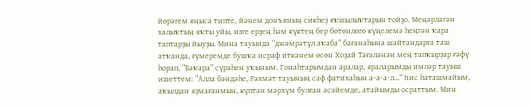йөрәгем яңыса типте, йәнем донъяның сикһеҙ яҡшылыҡтарын тойҙо. Меңәрләгән халыҡтың яҡты уйы, изге ерҙең һәм күктең бер бөтөнлөгө күңелемә һеңгән ҡара таптарҙы йыуҙы. Мина тауында “джәмрәтүл аҡаба” бағанаһына шайтандарға таш атҡанда, ғүмеремде бушҡа исраф иткәнем өсөн Хоҙай Тәғәләнән мең тапҡырҙар ғәфү һорап, “Бәҡара” сүрәһен уҡыным. Гонаһтарымдан аралар, яраларымды имләр тауыш ишеттем: “Алла бәндәһе, Рәхмәт тауының саф фатихаһын а-а-а-л…” Һис һаташмайым, аҡылдан яҙмағанмын, күптән мәрхүм булған әсәйемде, атайымды осраттым. Мин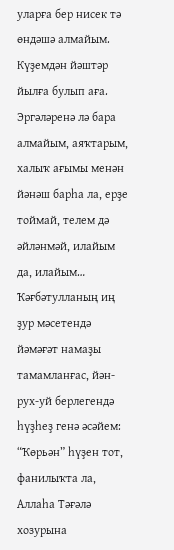уларға бер нисек тә өндәшә алмайым. Күҙемдән йәштәр йылға булып аға. Эргәләренә лә бара алмайым, аяҡтарым, халыҡ ағымы менән йәнәш барһа ла, ерҙе тоймай, телем дә әйләнмәй, илайым да, илайым…
Ҡәғбәтулланың иң ҙур мәсетендә йәмәғәт намаҙы тамамланғас, йән-рух-уй берлегендә һүҙһеҙ генә әсәйем: “Ҡөрьән” һүҙен тот, фанилыҡта ла, Аллаһа Тәғәлә хозурына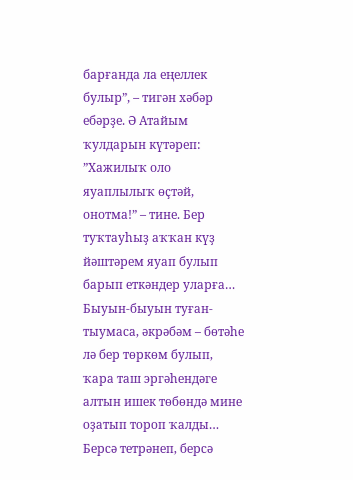барғанда ла еңеллек булыр”, – тигән хәбәр ебәрҙе. Ә Атайым ҡулдарын күтәреп: ”Хажилыҡ оло яуаплылыҡ өҫтәй, онотма!” – тине. Бер туҡтауһыҙ аҡҡан күҙ йәштәрем яуап булып барып еткәндер уларға…
Быуын-быуын туған-тыумаса, әкрәбәм – бөтәһе лә бер төркөм булып, ҡара таш эргәһендәге алтын ишек төбөндә мине оҙатып тороп ҡалды…
Берсә тетрәнеп, берсә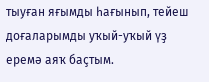тыуған яғымды һағынып, тейеш доғаларымды уҡый-уҡый үҙ еремә аяҡ баҫтым.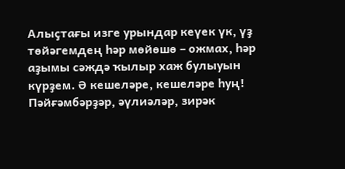Алыҫтағы изге урындар кеүек үк, үҙ төйәгемдең һәр мөйөшө – ожмах, һәр аҙымы сәждә ҡылыр хаж булыуын күрҙем. Ә кешеләре, кешеләре һуң! Пәйғәмбәрҙәр, әүлиәләр, зирәк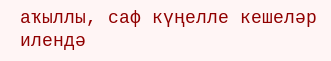аҡыллы, саф күңелле кешеләр илендә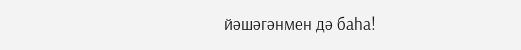йәшәгәнмен дә баһа!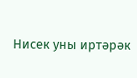Нисек уны иртәрәк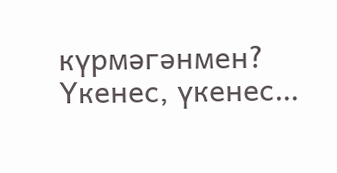күрмәгәнмен? Үкенес, үкенес…